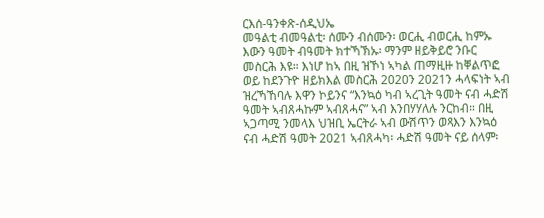ርእሰ-ዓንቀጽ-ሰዲህኤ
መዓልቲ ብመዓልቲ፡ ሰሙን ብሰሙን፡ ወርሒ ብወርሒ ከምኡ እውን ዓመት ብዓመት ክተኻኽኡ፡ ማንም ዘይቅይሮ ንቡር መስርሕ እዩ። እነሆ ከኣ በዚ ዝኾነ ኣካል ጠማዚዙ ከቐልጥፎ ወይ ከደንጉዮ ዘይክእል መስርሕ 2020ን 2021ን ሓላፍነት ኣብ ዝረኻኸባሉ እዋን ኮይንና “እንኳዕ ካብ ኣረጊት ዓመት ናብ ሓድሽ ዓመት ኣብጸሓኩም ኣብጸሓና” ኣብ እንበሃሃለሉ ንርከብ። በዚ ኣጋጣሚ ንመላእ ህዝቢ ኤርትራ ኣብ ውሽጥን ወጻእን እንኳዕ ናብ ሓድሽ ዓመት 2021 ኣብጸሓካ፡ ሓድሽ ዓመት ናይ ሰላም፡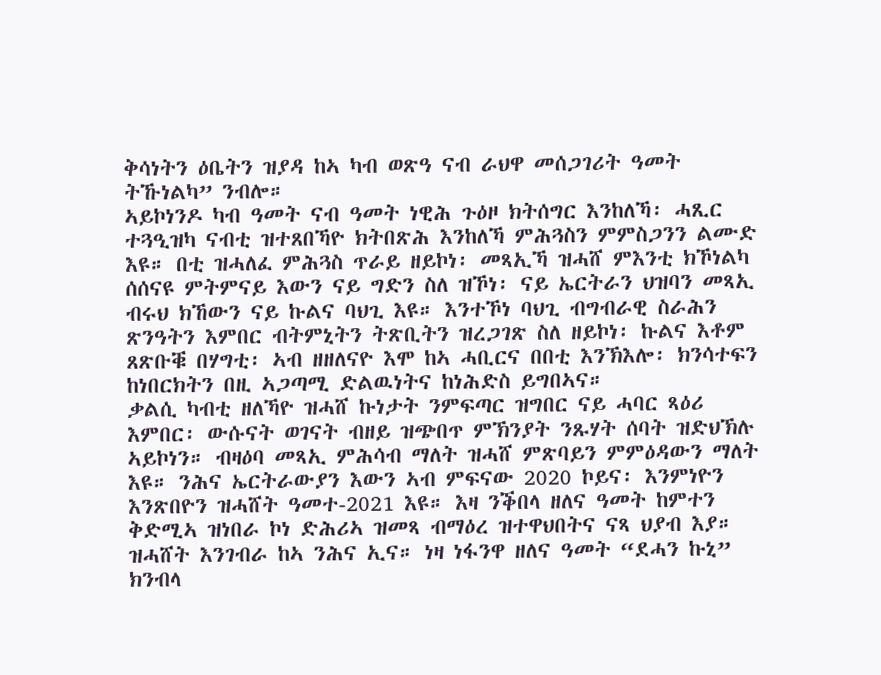ቅሳነትን ዕቤትን ዝያዳ ከኣ ካብ ወጽዓ ናብ ራህዋ መሰጋገሪት ዓመት ትኹነልካ” ንብሎ።
ኣይኮነንዶ ካብ ዓመት ናብ ዓመት ነዊሕ ጉዕዞ ክትሰግር እንከለኻ፡ ሓጺር ተጓዒዝካ ናብቲ ዝተጸበኻዮ ክትበጽሕ እንከለኻ ምሕጓስን ምምስጋንን ልሙድ እዩ። በቲ ዝሓለፈ ምሕጓስ ጥራይ ዘይኮነ፡ መጻኢኻ ዝሓሸ ምእንቲ ክኾነልካ ሰሰናዩ ምትምናይ እውን ናይ ግድን ስለ ዝኾነ፡ ናይ ኤርትራን ህዝባን መጻኢ ብሩህ ክኸውን ናይ ኩልና ባህጊ እዩ። እንተኾነ ባህጊ ብግብራዊ ስራሕን ጽንዓትን እምበር ብትምኒትን ትጽቢትን ዝረጋገጽ ስለ ዘይኮነ፡ ኩልና እቶም ጸጽቡቑ በሃግቲ፡ ኣብ ዘዘለናዮ እሞ ከኣ ሓቢርና በበቲ እንኽእሎ፡ ክንሳተፍን ከነበርክትን በዚ ኣጋጣሚ ድልዉነትና ከነሕድስ ይግበኣና።
ቃልሲ ካብቲ ዘለኻዮ ዝሓሸ ኩነታት ንምፍጣር ዝግበር ናይ ሓባር ጻዕሪ እምበር፡ ውሱናት ወገናት ብዘይ ዝጭበጥ ምኽንያት ንጹሃት ሰባት ዝድህኽሉ ኣይኮነን። ብዛዕባ መጻኢ ምሕሳብ ማለት ዝሓሸ ምጽባይን ምምዕዳውን ማለት እዩ። ንሕና ኤርትራውያን እውን ኣብ ምፍናው 2020 ኮይና፡ እንምነዮን እንጽበዮን ዝሓሸት ዓመተ-2021 እዩ። እዛ ንቕበላ ዘለና ዓመት ከምተን ቅድሚኣ ዝነበራ ኮነ ድሕሪኣ ዝመጻ ብማዕረ ዝተዋህበትና ናጻ ህያብ እያ። ዝሓሸት እንገብራ ከኣ ንሕና ኢና። ነዛ ነፋንዋ ዘለና ዓመት “ደሓን ኩኒ” ክንብላ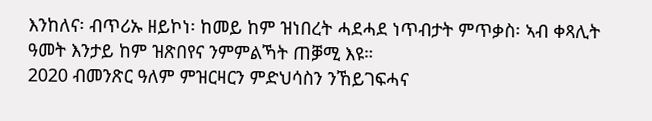እንከለና፡ ብጥሪኡ ዘይኮነ፡ ከመይ ከም ዝነበረት ሓደሓደ ነጥብታት ምጥቃስ፡ ኣብ ቀጻሊት ዓመት እንታይ ከም ዝጽበየና ንምምልኻት ጠቓሚ እዩ።
2020 ብመንጽር ዓለም ምዝርዛርን ምድህሳስን ንኸይገፍሓና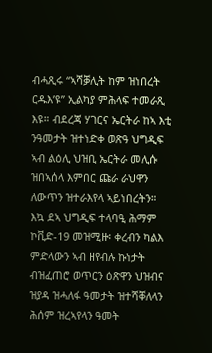ብሓጺሩ “ኣሻቓሊት ከም ዝነበረት ርዱእ’ዩ” ኢልካያ ምሕላፍ ተመራጺ እዩ። ብደረጃ ሃገርና ኤርትራ ከኣ እቲ ንዓመታት ዝተነድቀ ወጽዓ ህግዲፍ ኣብ ልዕሊ ህዝቢ ኤርትራ መሊሱ ዝበኣሰላ እምበር ጩራ ራህዋን ለውጥን ዝተራእየላ ኣይነበረትን። እኳ ደኣ ህግዲፍ ተላባዒ ሕማም ኮቪድ-19 መዝሚዙ፡ ቀረብን ካልእ ምድላውን ኣብ ዘየብሉ ኩነታት ብዝፈጠሮ ወጥርን ዕጽዋን ህዝብና ዝያዳ ዝሓለፋ ዓመታት ዝተሻቐለላን ሕሰም ዝረኣየላን ዓመት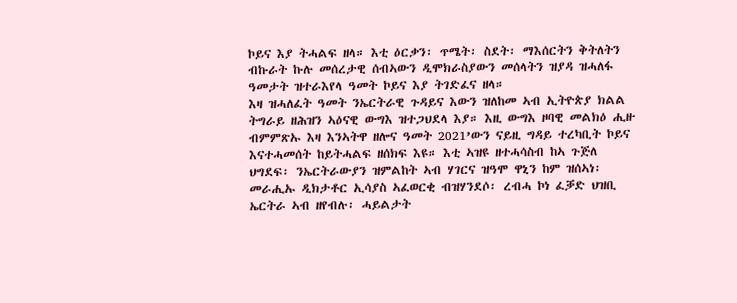ኮይና እያ ትሓልፍ ዘላ። እቲ ዕርቃን፡ ጥሜት፡ ስደት፡ ማእሰርትን ቅትለትን ብኩራት ኩሉ መሰረታዊ ሰብኣውን ዲሞክራስያውን መሰላትን ዝያዳ ዝሓለፋ ዓመታት ዝተራእየላ ዓመት ኮይና እያ ትገድፈና ዘላ።
እዛ ዝሓለፈት ዓመት ንኤርትራዊ ጉዳይና እውን ዝለከመ ኣብ ኢትዮጵያ ክልል ትግራይ ዘሕዝን ኣዕናዊ ውግእ ዝተጋህደላ እያ። እዚ ውግእ ዞባዊ መልክዕ ሒዙ ብምምጽኡ እዛ እንኣትዋ ዘሎና ዓመት 2021’ውን ናይዚ ግዳይ ተረካቢት ኮይና እናተሓመሰት ከይትሓልፍ ዘሰክፍ እዩ። እቲ ኣዝዩ ዘተሓሳስብ ከኣ ጉጅለ ህግደፍ፡ ንኤርትራውያን ዝምልከት ኣብ ሃገርና ዝዓሞ ዋኒን ከም ዝሰኣነ፡ መራሒኡ ዲክታቶር ኢሳያስ ኣፈወርቂ ብዝሃንደሶ፡ ረብሓ ኮነ ፈቓድ ህዝቢ ኤርትራ ኣብ ዘየብሉ፡ ሓይልታት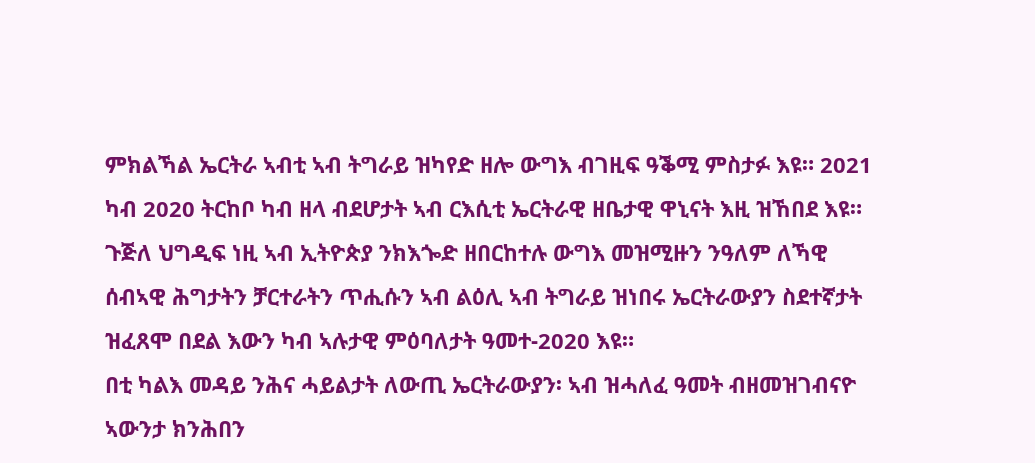ምክልኻል ኤርትራ ኣብቲ ኣብ ትግራይ ዝካየድ ዘሎ ውግእ ብገዚፍ ዓቕሚ ምስታፉ እዩ። 2021 ካብ 2020 ትርከቦ ካብ ዘላ ብደሆታት ኣብ ርእሲቲ ኤርትራዊ ዘቤታዊ ዋኒናት እዚ ዝኸበደ እዩ። ጉጅለ ህግዲፍ ነዚ ኣብ ኢትዮጵያ ንክእጐድ ዘበርከተሉ ውግእ መዝሚዙን ንዓለም ለኻዊ ሰብኣዊ ሕግታትን ቻርተራትን ጥሒሱን ኣብ ልዕሊ ኣብ ትግራይ ዝነበሩ ኤርትራውያን ስደተኛታት ዝፈጸሞ በደል እውን ካብ ኣሉታዊ ምዕባለታት ዓመተ-2020 እዩ።
በቲ ካልእ መዳይ ንሕና ሓይልታት ለውጢ ኤርትራውያን፡ ኣብ ዝሓለፈ ዓመት ብዘመዝገብናዮ ኣውንታ ክንሕበን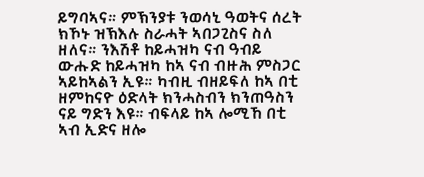ይግባኣና። ምኽንያቱ ንወሳኒ ዓወትና ሰረት ክኾኑ ዝኽእሉ ስራሓት ኣበጋጊስና ስለ ዘለና። ንእሽቶ ከይሓዝካ ናብ ዓብይ ውሑድ ከይሓዝካ ከኣ ናብ ብዙሕ ምስጋር ኣይከኣልን ኢዩ። ካብዚ ብዘይፍለ ከኣ በቲ ዘምከናዮ ዕድላት ክንሓስብን ክንጠዓስን ናይ ግድን እዩ። ብፍላይ ከኣ ሎሚኸ በቲ ኣብ ኢድና ዘሎ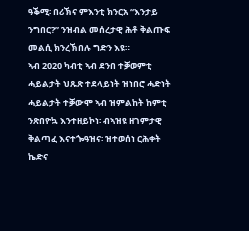ዓቕሚ፡ በሪኽና ምእንቲ ክንርአ “እንታይ ንግበር?” ንዝብል መሰረታዊ ሕቶ ቅልጡፍ መልሲ ክንረኽበሉ ግድን እዩ።
ኣብ 2020 ካብቲ ኣብ ደንበ ተቓወምቲ ሓይልታት ህጹጽ ተደላይነት ዝነበሮ ሓድነት ሓይልታት ተቓውሞ ኣብ ዝምልከት ከምቲ ንጽበዮኳ እንተዘይኮነ፡ ብኣዝዩ ዘገምታዊ ቅልጣፈ እናተጐዓዝና፡ ዝተወሰነ ርሕቀት ኬድና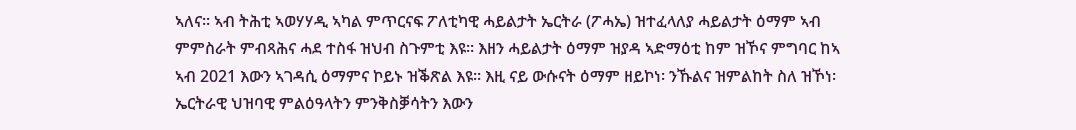ኣለና። ኣብ ትሕቲ ኣወሃሃዲ ኣካል ምጥርናፍ ፖለቲካዊ ሓይልታት ኤርትራ (ፖሓኤ) ዝተፈላለያ ሓይልታት ዕማም ኣብ ምምስራት ምብጻሕና ሓደ ተስፋ ዝህብ ስጉምቲ እዩ። እዘን ሓይልታት ዕማም ዝያዳ ኣድማዕቲ ከም ዝኾና ምግባር ከኣ ኣብ 2021 እውን ኣገዳሲ ዕማምና ኮይኑ ዝቕጽል እዩ። እዚ ናይ ውሱናት ዕማም ዘይኮነ፡ ንኹልና ዝምልከት ስለ ዝኾነ፡ ኤርትራዊ ህዝባዊ ምልዕዓላትን ምንቅስቓሳትን እውን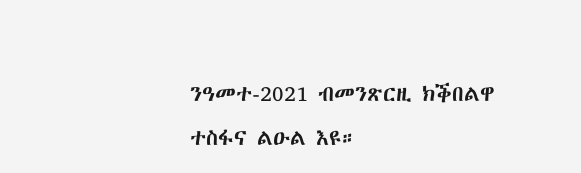ንዓመተ-2021 ብመንጽርዚ ክቕበልዋ ተስፋና ልዑል እዩ።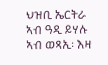ህዝቢ ኤርትራ ኣብ ዓዲ ይሃሉ ኣብ ወጻኢ፡ እዛ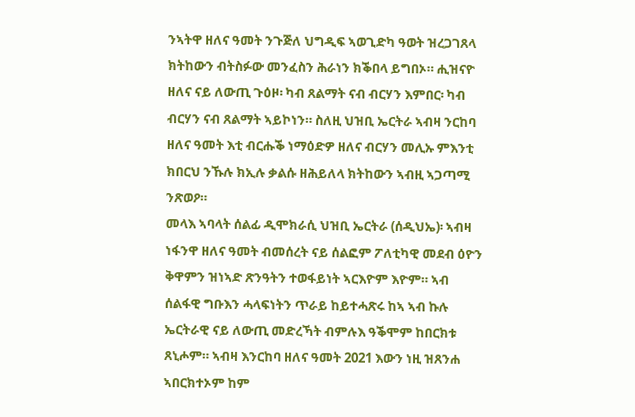ንኣትዋ ዘለና ዓመት ንጉጅለ ህግዲፍ ኣወጊድካ ዓወት ዝረጋገጸላ ክትከውን ብትስፉው መንፈስን ሕራነን ክቕበላ ይግበኦ። ሒዝናዮ ዘለና ናይ ለውጢ ጉዕዞ፡ ካብ ጸልማት ናብ ብርሃን እምበር፡ ካብ ብርሃን ናብ ጸልማት ኣይኮነን። ስለዚ ህዝቢ ኤርትራ ኣብዛ ንርከባ ዘለና ዓመት እቲ ብርሑቕ ነማዕድዎ ዘለና ብርሃን መሊኡ ምእንቲ ክበርህ ንኹሉ ክኢሉ ቃልሱ ዘሕይለላ ክትከውን ኣብዚ ኣጋጣሚ ንጽወዖ።
መላእ ኣባላት ሰልፊ ዲሞክራሲ ህዝቢ ኤርትራ (ሰዲህኤ)፡ ኣብዛ ነፋንዋ ዘለና ዓመት ብመሰረት ናይ ሰልፎም ፖለቲካዊ መደብ ዕዮን ቅዋምን ዝነኣድ ጽንዓትን ተወፋይነት ኣርእዮም እዮም። ኣብ ሰልፋዊ ግቡእን ሓላፍነትን ጥራይ ከይተሓጽሩ ከኣ ኣብ ኩሉ ኤርትራዊ ናይ ለውጢ መድረኻት ብምሉእ ዓቕሞም ከበርክቱ ጸኒሖም። ኣብዛ እንርከባ ዘለና ዓመት 2021 እውን ነዚ ዝጸንሐ ኣበርክተኦም ከም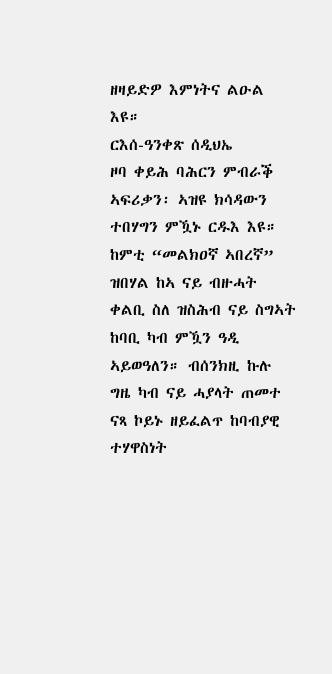ዘዛይድዎ እምነትና ልዑል እዩ።
ርእሰ-ዓንቀጽ ሰዲህኤ
ዞባ ቀይሕ ባሕርን ምብራቕ ኣፍሪቃን፡ ኣዝዩ ክሳዳውን ተበሃግን ምዃኑ ርዱእ እዩ። ከምቲ “መልክዐኛ ኣበረኛ” ዝበሃል ከኣ ናይ ብዙሓት ቀልቢ ስለ ዝስሕብ ናይ ስግኣት ከባቢ ካብ ምዃን ዓዲ ኣይወዓለን። ብሰንክዚ ኩሉ ግዜ ካብ ናይ ሓያላት ጠመተ ናጻ ኮይኑ ዘይፈልጥ ከባብያዊ ተሃዋስነት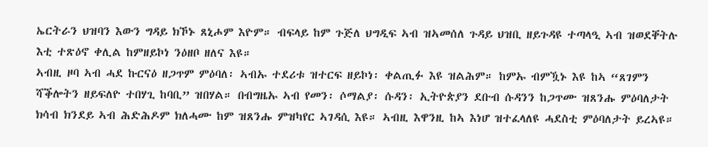ኤርትራን ህዝባን እውን ግዳይ ክኾኑ ጸኒሖም እዮም። ብፍላይ ከም ጉጅለ ህግዲፍ ኣብ ዝኣመሰለ ጉዳይ ህዝቢ ዘይጉዳዩ ተጣላዒ ኣብ ዝወደቐትሉ እቲ ተጽዕኖ ቀሊል ከምዘይኮነ ንዕዘቦ ዘለና እዩ።
ኣብዚ ዞባ ኣብ ሓደ ኩርናዕ ዘጋጥም ምዕባለ፡ ኣብኡ ተደሪቱ ዝተርፍ ዘይኮነ፡ ቀልጢፉ እዩ ዝልሕም። ከምኡ ብምዃኑ እዩ ከኣ “ጸገምን ሻቕሎትን ዘይፍለዮ ተበሃጊ ከባቢ” ዝበሃል። በብግዜኡ ኣብ የመን፡ ሶማልያ፡ ሱዳን፡ ኢትዮጵያን ደቡብ ሱዳንን ከጋጥሙ ዝጸንሑ ምዕባለታት ክሳብ ክንደይ ኣብ ሕድሕዶም ክለሓሙ ከም ዝጸንሑ ምዝካየር ኣገዳሲ እዩ። ኣብዚ እዋንዚ ከኣ እነሆ ዝተፈላለዩ ሓደስቲ ምዕባለታት ይረኣዩ።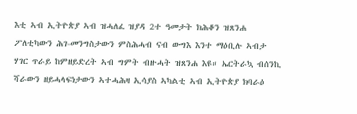እቲ ኣብ ኢትዮጵያ ኣብ ዝሓለፈ ዝያዳ 2ተ ዓመታት ክሕቆን ዝጸንሐ ፖለቲካውን ሕገ-መንግስታውን ምስሕሓብ ናብ ውግእ እንተ ማዕቢሉ ኣብታ ሃገር ጥራይ ከምዘይድረት ኣብ ግምት ብዙሓት ዝጸንሐ እዩ። ኤርትራኳ ብሰንኪ ሻራውን ዘይሓላፍነታውን ኣተሓሕዛ ኢሳያስ ኣካልቲ ኣብ ኢትዮጵያ ክባራዕ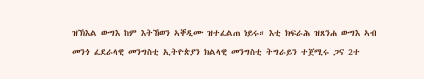ዝኽእል ውግእ ከም እትኸወን ኣቐዲሙ ዝተፈልጠ ነይሩ። እቲ ክፍራሕ ዝጸንሐ ውግእ ኣብ መንጎ ፈደራላዊ መንግስቲ ኢትዮጵያን ክልላዊ መንግስቲ ትግራይን ተጀሚሩ ጋና 2ተ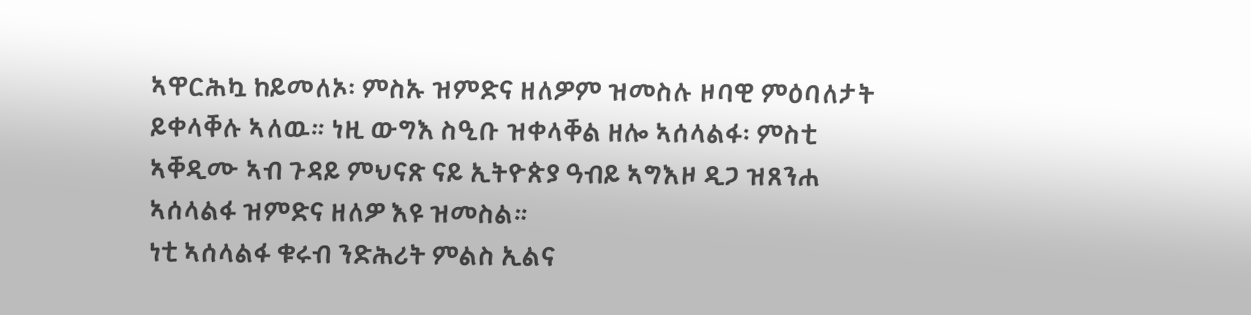ኣዋርሕኳ ከይመለኦ፡ ምስኡ ዝምድና ዘለዎም ዝመስሉ ዞባዊ ምዕባለታት ይቀላቐሉ ኣለዉ። ነዚ ውግእ ስዒቡ ዝቀላቐል ዘሎ ኣሰላልፋ፡ ምስቲ ኣቐዲሙ ኣብ ጉዳይ ምህናጽ ናይ ኢትዮጵያ ዓብይ ኣግእዞ ዲጋ ዝጸንሐ ኣሰላልፋ ዝምድና ዘለዎ እዩ ዝመስል።
ነቲ ኣሰላልፋ ቁሩብ ንድሕሪት ምልስ ኢልና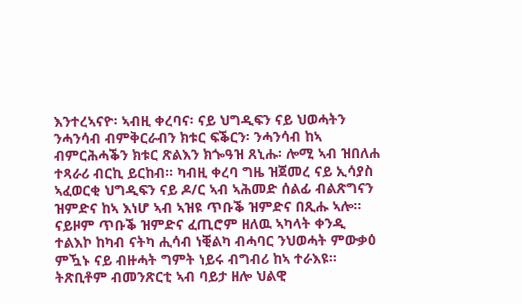እንተረኣናዮ፡ ኣብዚ ቀረባና፡ ናይ ህግዲፍን ናይ ህወሓትን ንሓንሳብ ብምቅርራብን ክቱር ፍቕርን፡ ንሓንሳብ ከኣ ብምርሕሓቕን ክቱር ጽልእን ክጐዓዝ ጸኒሑ፡ ሎሚ ኣብ ዝበለሐ ተጻራሪ ብርኪ ይርከብ። ካብዚ ቀረባ ግዜ ዝጀመረ ናይ ኢሳያስ ኣፈወርቂ ህግዲፍን ናይ ዶ/ር ኣብ ኣሕመድ ሰልፊ ብልጽግናን ዝምድና ከኣ እነሆ ኣብ ኣዝዩ ጥቡቕ ዝምድና በጺሑ ኣሎ። ናይዞም ጥቡቕ ዝምድና ፈጢሮም ዘለዉ ኣካላት ቀንዲ ተልእኮ ከካብ ናትካ ሒሳብ ነቒልካ ብሓባር ንህወሓት ምውቃዕ ምዃኑ ናይ ብዙሓት ግምት ነይሩ ብግብሪ ከኣ ተራእዩ። ትጽቢቶም ብመንጽርቲ ኣብ ባይታ ዘሎ ህልዊ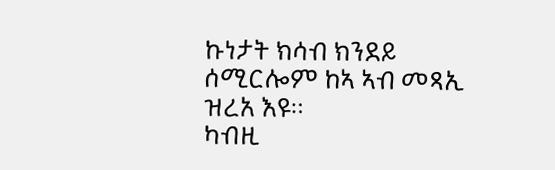ኩነታት ክሳብ ክንደይ ሰሚርሎም ከኣ ኣብ መጻኢ ዝረአ እዩ።
ካብዚ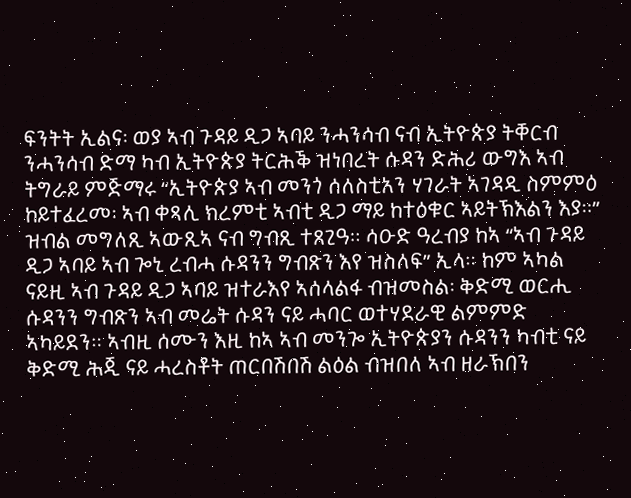ፍንትት ኢልና፡ ወያ ኣብ ጉዳይ ዲጋ ኣባይ ንሓንሳብ ናብ ኢትዮጵያ ትቐርብ ንሓንሳብ ድማ ካብ ኢትዮጵያ ትርሕቕ ዝነበረት ሱዳን ድሕሪ ውግእ ኣብ ትግራይ ምጅማሩ “ኢትዮጵያ ኣብ መንጎ ሰለስቲአን ሃገራት ኣገዳዲ ስምምዕ ከይተፈረመ፡ ኣብ ቀጻሊ ክረምቲ ኣብቲ ዲጋ ማይ ከተዕቁር ኣይትኽእልን እያ።” ዝብል መግለጺ ኣውጺኣ ናብ ግብጺ ተጸጊዓ። ሳዑድ ዓረብያ ከኣ “ኣብ ጉዳይ ዲጋ ኣባይ ኣብ ጐኒ ረብሓ ሱዳንን ግብጽን እየ ዝስለፍ” ኢላ። ከም ኣካል ናይዚ ኣብ ጉዳይ ዲጋ ኣባይ ዝተራእየ ኣሰላልፋ ብዝመስል፡ ቅድሚ ወርሒ ሱዳንን ግብጽን ኣብ መሬት ሱዳን ናይ ሓባር ወተሃደራዊ ልምምድ ኣካይደን። ኣብዚ ሰሙን እዚ ከኣ ኣብ መንጐ ኢትዮጵያን ሱዳንን ካብቲ ናይ ቅድሚ ሕጂ ናይ ሓረስቶት ጠርበሽበሽ ልዕል ብዝበለ ኣብ ዘራኽበን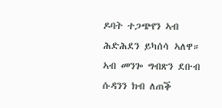ዶባት ተጋጭየን ኣብ ሕድሕደን ይካሰሳ ኣለዋ። ኣብ መንጐ ግብጽን ደቡብ ሱዳንን ክብ ለጠቕ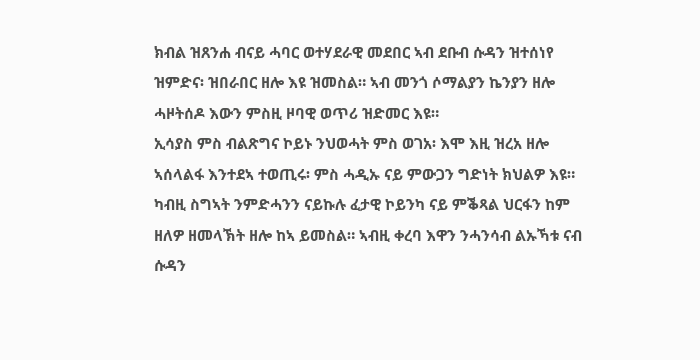ክብል ዝጸንሐ ብናይ ሓባር ወተሃደራዊ መደበር ኣብ ደቡብ ሱዳን ዝተሰነየ ዝምድና፡ ዝበራበር ዘሎ እዩ ዝመስል። ኣብ መንጎ ሶማልያን ኬንያን ዘሎ ሓዞትሰዶ እውን ምስዚ ዞባዊ ወጥሪ ዝድመር እዩ።
ኢሳያስ ምስ ብልጽግና ኮይኑ ንህወሓት ምስ ወገአ፡ እሞ እዚ ዝረአ ዘሎ ኣሰላልፋ እንተደኣ ተወጢሩ፡ ምስ ሓዲኡ ናይ ምውጋን ግድነት ክህልዎ እዩ። ካብዚ ስግኣት ንምድሓንን ናይኩሉ ፈታዊ ኮይንካ ናይ ምቕጻል ህርፋን ከም ዘለዎ ዘመላኽት ዘሎ ከኣ ይመስል። ኣብዚ ቀረባ እዋን ንሓንሳብ ልኡኻቱ ናብ ሱዳን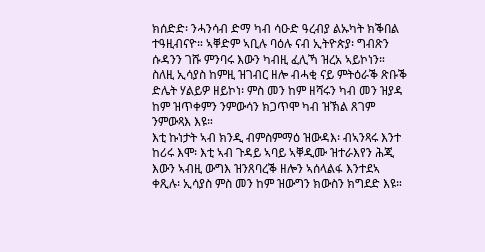ክሰድድ፡ ንሓንሳብ ድማ ካብ ሳዑድ ዓረብያ ልኡካት ክቕበል ተዓዚብናዮ። ኣቐድም ኣቢሉ ባዕሉ ናብ ኢትዮጵያ፡ ግብጽን ሱዳንን ገሹ ምንባሩ እውን ካብዚ ፈሊኻ ዝረአ ኣይኮነን። ስለዚ ኢሳያስ ከምዚ ዝገብር ዘሎ ብሓቂ ናይ ምትዕራቕ ጽቡቕ ድሌት ሃልይዎ ዘይኮነ፡ ምስ መን ከም ዘሻሩን ካብ መን ዝያዳ ከም ዝጥቀምን ንምውሳን ክጋጥሞ ካብ ዝኽል ጸገም ንምውጻእ እዩ።
እቲ ኩነታት ኣብ ክንዲ ብምስምማዕ ዝውዳእ፡ ብኣንጻሩ እንተ ከሪሩ እሞ፡ እቲ ኣብ ጉዳይ ኣባይ ኣቐዲሙ ዝተራእየን ሕጂ እውን ኣብዚ ውግእ ዝንጸባረቕ ዘሎን ኣሰላልፋ እንተደኣ ቀጺሉ፡ ኢሳያስ ምስ መን ከም ዝውግን ክውስን ክግደድ እዩ።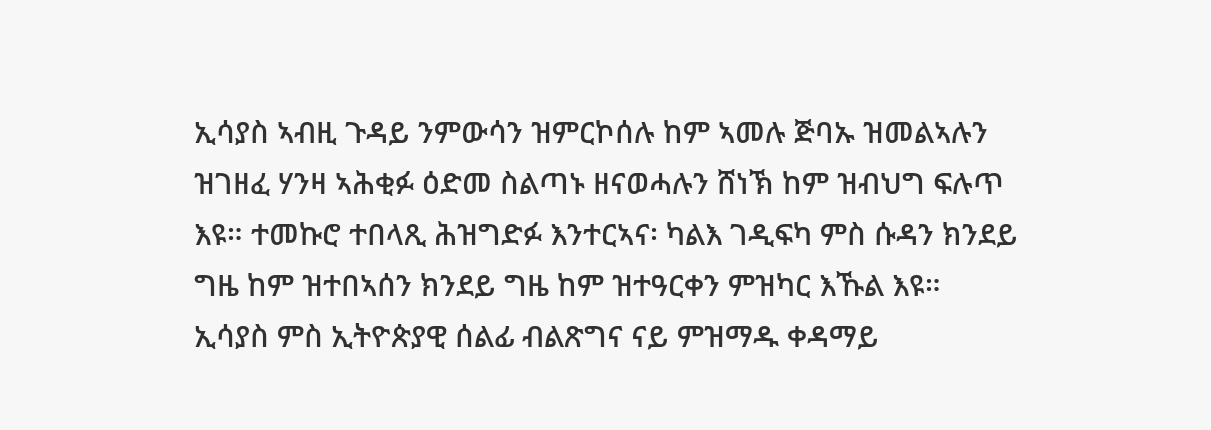ኢሳያስ ኣብዚ ጉዳይ ንምውሳን ዝምርኮሰሉ ከም ኣመሉ ጅባኡ ዝመልኣሉን ዝገዘፈ ሃንዛ ኣሕቂፉ ዕድመ ስልጣኑ ዘናወሓሉን ሸነኽ ከም ዝብህግ ፍሉጥ እዩ። ተመኩሮ ተበላጺ ሕዝግድፉ እንተርኣና፡ ካልእ ገዲፍካ ምስ ሱዳን ክንደይ ግዜ ከም ዝተበኣሰን ክንደይ ግዜ ከም ዝተዓርቀን ምዝካር እኹል እዩ።
ኢሳያስ ምስ ኢትዮጵያዊ ሰልፊ ብልጽግና ናይ ምዝማዱ ቀዳማይ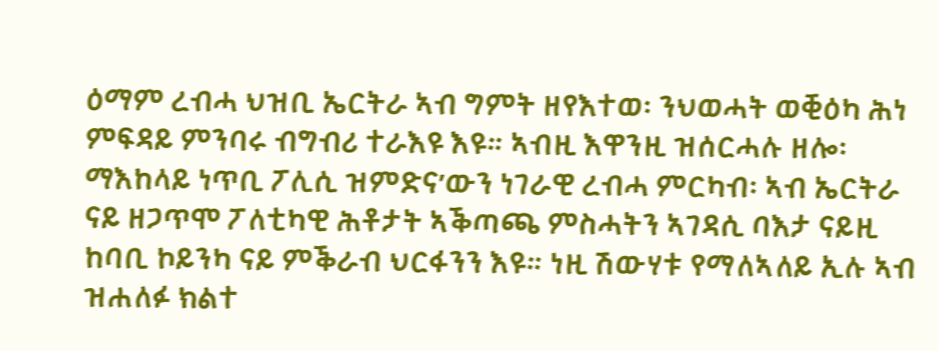ዕማም ረብሓ ህዝቢ ኤርትራ ኣብ ግምት ዘየእተወ፡ ንህወሓት ወቒዕካ ሕነ ምፍዳይ ምንባሩ ብግብሪ ተራእዩ እዩ። ኣብዚ እዋንዚ ዝሰርሓሉ ዘሎ፡ ማእከላይ ነጥቢ ፖሊሲ ዝምድና’ውን ነገራዊ ረብሓ ምርካብ፡ ኣብ ኤርትራ ናይ ዘጋጥሞ ፖለቲካዊ ሕቶታት ኣቕጣጫ ምስሓትን ኣገዳሲ ባእታ ናይዚ ከባቢ ኮይንካ ናይ ምቕራብ ህርፋንን እዩ። ነዚ ሽውሃቱ የማለኣለይ ኢሉ ኣብ ዝሐለፉ ክልተ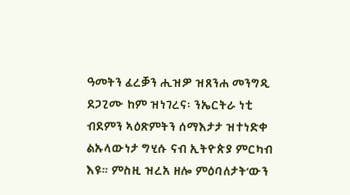ዓመትን ፈረቓን ሒዝዎ ዝጸንሐ መንግዲ ደጋጊሙ ከም ዝነገረና፡ ንኤርትራ ነቲ ብደምን ኣዕጽምትን ሰማእታታ ዝተነድቀ ልኡላውነታ ግሂሱ ናብ ኢትዮጵያ ምርካብ እዩ። ምስዚ ዝረአ ዘሎ ምዕባለታት’ውን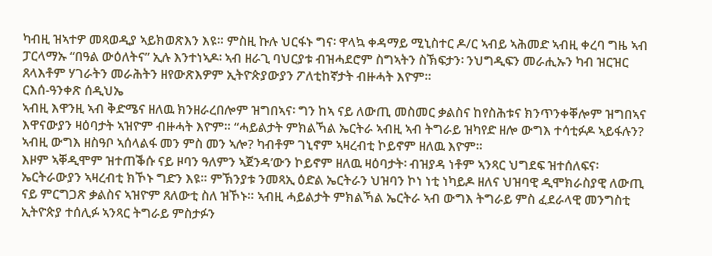ካብዚ ዝኣተዎ መጻወዲያ ኣይክወጽእን እዩ። ምስዚ ኩሉ ህርፋኑ ግና፡ ዋላኳ ቀዳማይ ሚኒስተር ዶ/ር ኣብይ ኣሕመድ ኣብዚ ቀረባ ግዜ ኣብ ፓርላማኡ “በዓል ውዕለትና” ኢሉ እንተነኣዶ፡ ኣብ ዘራጊ ባህርያቱ ብዝሓደሮም ስግኣትን ስኽፍታን፡ ንህግዲፍን መራሒኡን ካብ ዝርዝር ጸላእቶም ሃገራትን መራሕትን ዘየውጽእዎም ኢትዮጵያውያን ፖለቲከኛታት ብዙሓት እዮም።
ርእሰ-ዓንቀጽ ሰዲህኤ
ኣብዚ እዋንዚ ኣብ ቅድሜና ዘለዉ ክንዘራረበሎም ዝግበኣና፡ ግን ከኣ ናይ ለውጢ መስመር ቃልስና ከየስሕቱና ክንጥንቀቐሎም ዝግበኣና እዋናውያን ዛዕባታት ኣዝዮም ብዙሓት እዮም። “ሓይልታት ምክልኻል ኤርትራ ኣብዚ ኣብ ትግራይ ዝካየድ ዘሎ ውግእ ተሳቲፉዶ ኣይፋሉን? ኣብዚ ውግእ ዘስዓቦ ኣሰላልፋ መን ምስ መን ኣሎ? ካብቶም ገኒኖም ኣዛረብቲ ኮይኖም ዘለዉ እዮም።
እዞም ኣቐዲሞም ዝተጠቕሱ ናይ ዞባን ዓለምን ኣጀንዳ’ውን ኮይኖም ዘለዉ ዛዕባታት፡ ብዝያዳ ነቶም ኣንጻር ህግደፍ ዝተሰለፍና፡ ኤርትራውያን ኣዛረብቲ ክኾኑ ግድን እዩ። ምኽንያቱ ንመጻኢ ዕድል ኤርትራን ህዝባን ኮነ ነቲ ነካይዶ ዘለና ህዝባዊ ዲሞክራስያዊ ለውጢ ናይ ምርግጋጽ ቃልስና ኣዝዮም ጸለውቲ ስለ ዝኾኑ። ኣብዚ ሓይልታት ምክልኻል ኤርትራ ኣብ ውግእ ትግራይ ምስ ፈደራላዊ መንግስቲ ኢትዮጵያ ተሰሊፉ ኣንጻር ትግራይ ምስታፉን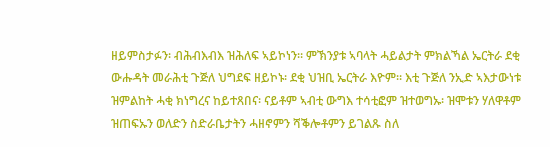ዘይምስታፉን፡ ብሕብእብእ ዝሕለፍ ኣይኮነን። ምኽንያቱ ኣባላት ሓይልታት ምክልኻል ኤርትራ ደቂ ውሑዳት መራሕቲ ጉጅለ ህግደፍ ዘይኮኑ፡ ደቂ ህዝቢ ኤርትራ እዮም። እቲ ጉጅለ ንኢድ ኣእታውነቱ ዝምልከት ሓቂ ክነግረና ከይተጸበና፡ ናይቶም ኣብቲ ውግእ ተሳቲፎም ዝተወግኡ፡ ዝሞቱን ሃለዋቶም ዝጠፍኡን ወለድን ስድራቤታትን ሓዘኖምን ሻቕሎቶምን ይገልጹ ስለ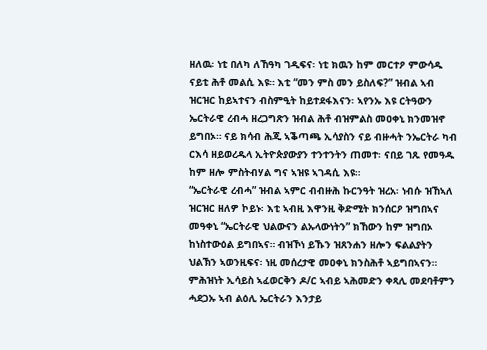ዘለዉ፡ ነቲ በለካ ለኸዓካ ገዲፍና፡ ነቲ ክዉን ከም መርተዖ ምውሳዱ ናይቲ ሕቶ መልሲ እዩ። እቲ “መን ምስ መን ይስለፍ?” ዝብል ኣብ ዝርዝር ከይኣተናን ብስምዒት ከይተደፋእናን፡ ኣየንኡ እዩ ርትዓውን ኤርትራዊ ረብሓ ዘረጋግጽን ዝብል ሕቶ ብዝምልስ መዐቀኒ ክንመዝኖ ይግበኦ። ናይ ክሳብ ሕጂ ኣቕጣጫ ኢሳያስን ናይ ብዙሓት ንኤርትራ ካብ ርእሳ ዘይወረዱላ ኢትዮጵያውያን ተንተንትን ጠመተ፡ ናበይ ገጹ የመዓዱ ከም ዘሎ ምስትብሃል ግና ኣዝዩ ኣገዳሲ እዩ።
“ኤርትራዊ ረብሓ” ዝብል ኣምር ብብዙሕ ኩርንዓት ዝረአ፡ ነብሱ ዝኸኣለ ዝርዝር ዘለዎ ኮይኑ፡ እቲ ኣብዚ እዋንዚ ቅድሚት ክንሰርዖ ዝግበኣና መዓቀኒ “ኤርትራዊ ህልውናን ልኡላውነትን” ክኸውን ከም ዝግበኦ ከነስተውዕል ይግበኣና። ብዝኾነ ይኹን ዝጸንሐን ዘሎን ፍልልያትን ህልኽን ኣወንዚፍና፡ ነዚ መሰረታዊ መዐቀኒ ክንስሕቶ ኣይግበኣናን። ምሕዝነት ኢሳይስ ኣፈወርቅን ዶ/ር ኣብይ ኣሕመድን ቀጻሊ መደባቶምን ሓደጋኡ ኣብ ልዕሊ ኤርትራን እንታይ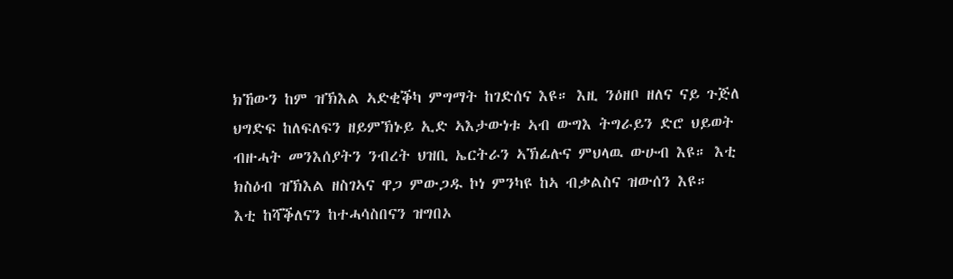ክኸውን ከም ዝኽእል ኣድቂቕካ ምግማት ከገድሰና እዩ። እዚ ንዕዘቦ ዘለና ናይ ጉጅለ ህግድፍ ከለፍለፍን ዘይምኽኑይ ኢድ ኣእታውነቱ ኣብ ውግእ ትግራይን ድሮ ህይወት ብዙሓት መንእሰያትን ንብረት ህዝቢ ኤርትራን ኣኽፊሉና ምህላዉ ውሁብ እዩ። እቲ ክስዕብ ዝኽእል ዘስገኣና ዋጋ ምውጋዱ ኮነ ምንካዩ ከኣ ብቃልስና ዝውሰን እዩ።
እቲ ከሻቕለናን ከተሓሳስበናን ዝግበኦ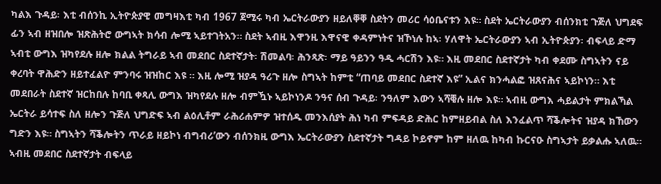ካልእ ጉዳይ፡ እቲ ብሰንኪ ኢትዮጵያዊ መግዛእቲ ካብ 1967 ጀሚሩ ካብ ኤርትራውያን ዘይለቐቐ ስደትን መሪር ሳዕቤናቱን እዩ። ስደት ኤርትራውያን ብሰንክቲ ጉጅለ ህግደፍ ፊን ኣብ ዘዝበሎ ዝጽሕትሮ ውግኣት ክሳብ ሎሚ ኣይተገትአን። ስደት ኣብዚ እዋንዚ እዋናዊ ቀዳምነትና ዝኾነሉ ከኣ፡ ሃለዋት ኤርትራውያን ኣብ ኢትዮጵያን፡ ብፍላይ ድማ ኣብቲ ውግእ ዝካየደሉ ዘሎ ክልል ትግራይ ኣብ መደበር ስደተኛታት፡ ሽመልባ፡ ሕንጻጽ፡ ማይ ዓይንን ዓዲ ሓርሽን እዩ። እዚ መደበር ስደተኛታት ካብ ቀደሙ ስግኣትን ናይ ቀረባት ዋሕድን ዘይተፈልዮ ምንባሩ ዝዝከር እዩ ። እዚ ሎሚ ዝያዳ ዓሪጉ ዘሎ ስግኣት ከምቲ “ጠባይ መደበር ስደተኛ እዩ” ኢልና ክንሓልፎ ዝጸናሕና ኣይኮነን። እቲ መደበራት ስደተኛ ዝርከበሉ ከባቢ ቀጻሊ ውግእ ዝካየደሉ ዘሎ ብምዃኑ ኣይኮነንዶ ንዓና ሰብ ጉዳይ፡ ንዓለም እውን ኣሻቒሉ ዘሎ እዩ። ኣብዚ ውግእ ሓይልታት ምክልኻል ኤርትራ ይሳተፍ ስለ ዘሎን ጉጅለ ህግድፍ ኣብ ልዕሊቶም ራሕሪሐምዎ ዝተሰዱ መንእሰያት ሕነ ካብ ምፍዳይ ድሕር ከምዘይብል ስለ እንፈልጥ ሻቕሎትና ዝያዳ ክኸውን ግድን እዩ። ስግኣትን ሻቕሎትን ጥራይ ዘይኮነ ብግብሪ’ውን ብሰንክዚ ውግእ ኤርትራውያን ስደተኛታት ግዳይ ኮይኖም ከም ዘለዉ ከካብ ኩርናዑ ስግኣታት ይቃልሑ ኣለዉ።
ኣብዚ መደበር ስደተኛታት ብፍላይ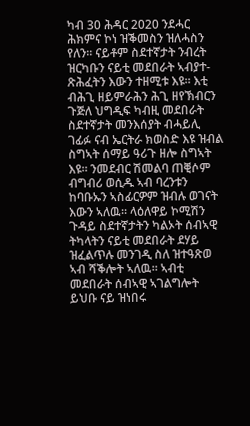ካብ 30 ሕዳር 2020 ንደሓር ሕክምና ኮነ ዝቕመስን ዝለሓስን የለን። ናይቶም ስደተኛታት ንብረት ዝርካቡን ናይቲ መደበራት ኣብያተ-ጽሕፈትን እውን ተዘሚቱ እዩ። እቲ ብሕጊ ዘይምራሕን ሕጊ ዘየኽብርን ጉጅለ ህግዲፍ ካብዚ መደበራት ስደተኛታት መንእሰያት ብሓይሊ ገፊፉ ናብ ኤርትራ ክወስድ እዩ ዝብል ስግኣት ሰማይ ዓሪጉ ዘሎ ስግኣት እዩ። ንመደብር ሽመልባ ጠቒሶም ብግብሪ ወሲዱ ኣብ ባረንቱን ከባቡኡን ኣስፊርዎም ዝብሉ ወገናት እውን ኣለዉ። ላዕለዋይ ኮሚሽን ጉዳይ ስደተኛታትን ካልኦት ሰብኣዊ ትካላትን ናይቲ መደበራት ደሃይ ዝፈልጥሉ መንገዲ ስለ ዝተዓጽወ ኣብ ሻቕሎት ኣለዉ። ኣብቲ መደበራት ሰብኣዊ ኣገልግሎት ይህቡ ናይ ዝነበሩ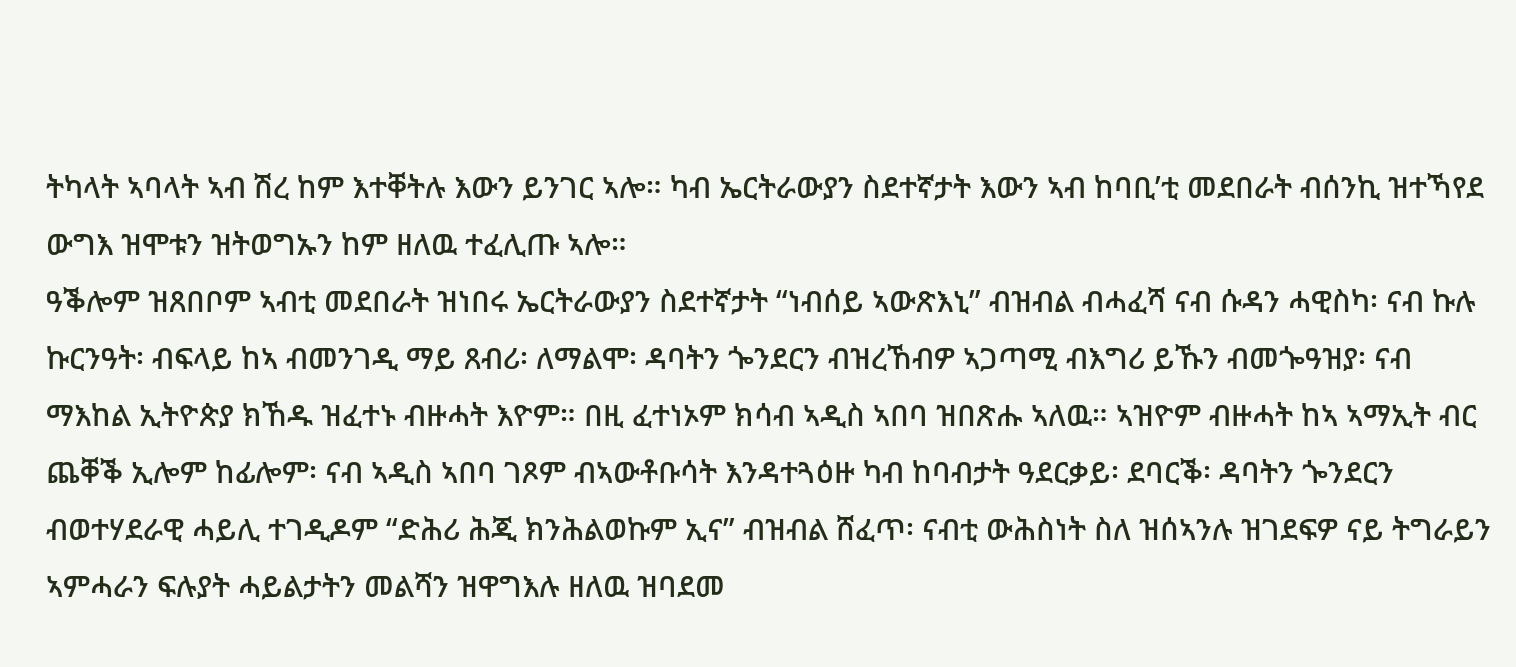ትካላት ኣባላት ኣብ ሽረ ከም እተቐትሉ እውን ይንገር ኣሎ። ካብ ኤርትራውያን ስደተኛታት እውን ኣብ ከባቢ’ቲ መደበራት ብሰንኪ ዝተኻየደ ውግእ ዝሞቱን ዝትወግኡን ከም ዘለዉ ተፈሊጡ ኣሎ።
ዓቕሎም ዝጸበቦም ኣብቲ መደበራት ዝነበሩ ኤርትራውያን ስደተኛታት “ነብሰይ ኣውጽእኒ” ብዝብል ብሓፈሻ ናብ ሱዳን ሓዊስካ፡ ናብ ኩሉ ኩርንዓት፡ ብፍላይ ከኣ ብመንገዲ ማይ ጸብሪ፡ ለማልሞ፡ ዳባትን ጐንደርን ብዝረኸብዎ ኣጋጣሚ ብእግሪ ይኹን ብመጐዓዝያ፡ ናብ ማእከል ኢትዮጵያ ክኸዱ ዝፈተኑ ብዙሓት እዮም። በዚ ፈተነኦም ክሳብ ኣዲስ ኣበባ ዝበጽሑ ኣለዉ። ኣዝዮም ብዙሓት ከኣ ኣማኢት ብር ጨቐቕ ኢሎም ከፊሎም፡ ናብ ኣዲስ ኣበባ ገጾም ብኣውቶቡሳት እንዳተጓዕዙ ካብ ከባብታት ዓደርቃይ፡ ደባርቕ፡ ዳባትን ጐንደርን ብወተሃደራዊ ሓይሊ ተገዲዶም “ድሕሪ ሕጂ ክንሕልወኩም ኢና” ብዝብል ሸፈጥ፡ ናብቲ ውሕስነት ስለ ዝሰኣንሉ ዝገደፍዎ ናይ ትግራይን ኣምሓራን ፍሉያት ሓይልታትን መልሻን ዝዋግእሉ ዘለዉ ዝባደመ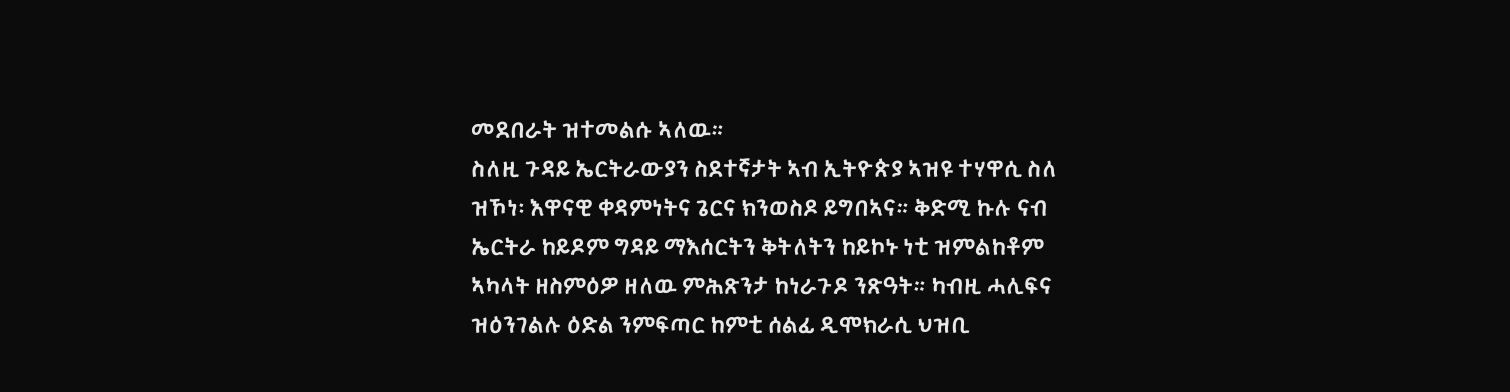መደበራት ዝተመልሱ ኣለዉ።
ስለዚ ጉዳይ ኤርትራውያን ስደተኛታት ኣብ ኢትዮጵያ ኣዝዩ ተሃዋሲ ስለ ዝኾነ፡ እዋናዊ ቀዳምነትና ጌርና ክንወስዶ ይግበኣና። ቅድሚ ኩሉ ናብ ኤርትራ ከይዶም ግዳይ ማእሰርትን ቅትለትን ከይኮኑ ነቲ ዝምልከቶም ኣካላት ዘስምዕዎ ዘለዉ ምሕጽንታ ከነራጉዶ ንጽዓት። ካብዚ ሓሊፍና ዝዕንገልሉ ዕድል ንምፍጣር ከምቲ ሰልፊ ዲሞክራሲ ህዝቢ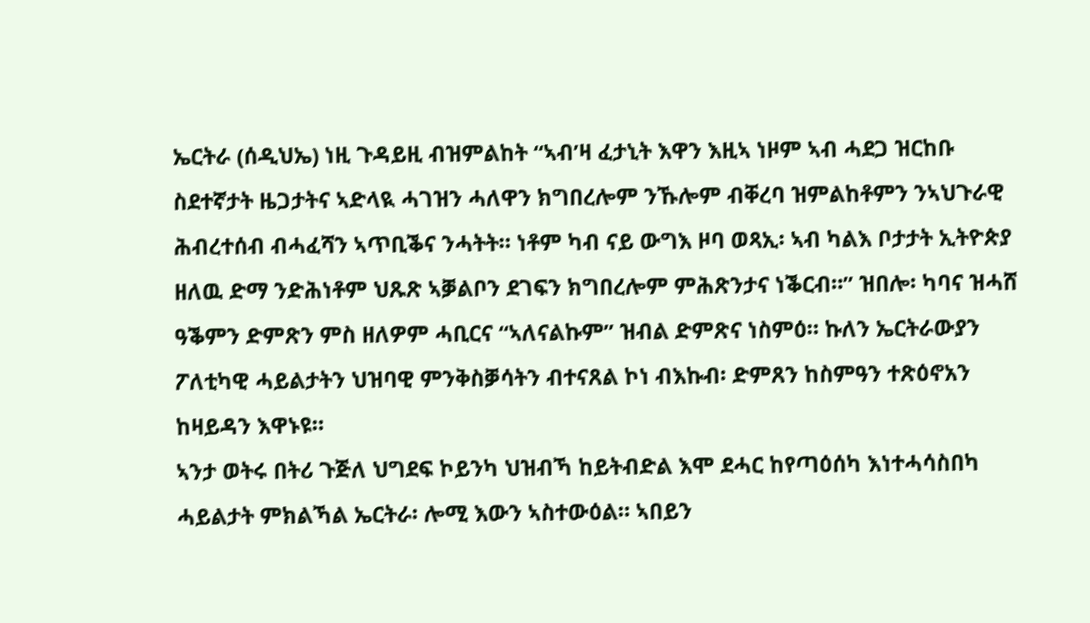ኤርትራ (ሰዲህኤ) ነዚ ጉዳይዚ ብዝምልከት “ኣብ’ዛ ፈታኒት እዋን እዚኣ ነዞም ኣብ ሓደጋ ዝርከቡ ስደተኛታት ዜጋታትና ኣድላዪ ሓገዝን ሓለዋን ክግበረሎም ንኹሎም ብቐረባ ዝምልከቶምን ንኣህጉራዊ ሕብረተሰብ ብሓፈሻን ኣጥቢቕና ንሓትት። ነቶም ካብ ናይ ውግእ ዞባ ወጻኢ፡ ኣብ ካልእ ቦታታት ኢትዮጵያ ዘለዉ ድማ ንድሕነቶም ህጹጽ ኣቓልቦን ደገፍን ክግበረሎም ምሕጽንታና ነቕርብ።” ዝበሎ፡ ካባና ዝሓሸ ዓቕምን ድምጽን ምስ ዘለዎም ሓቢርና “ኣለናልኩም” ዝብል ድምጽና ነስምዕ። ኩለን ኤርትራውያን ፖለቲካዊ ሓይልታትን ህዝባዊ ምንቅስቓሳትን ብተናጸል ኮነ ብእኩብ፡ ድምጸን ከስምዓን ተጽዕኖአን ከዛይዳን እዋኑዩ።
ኣንታ ወትሩ በትሪ ጉጅለ ህግደፍ ኮይንካ ህዝብኻ ከይትብድል እሞ ደሓር ከየጣዕሰካ እነተሓሳስበካ ሓይልታት ምክልኻል ኤርትራ፡ ሎሚ እውን ኣስተውዕል። ኣበይን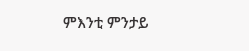ምእንቲ ምንታይ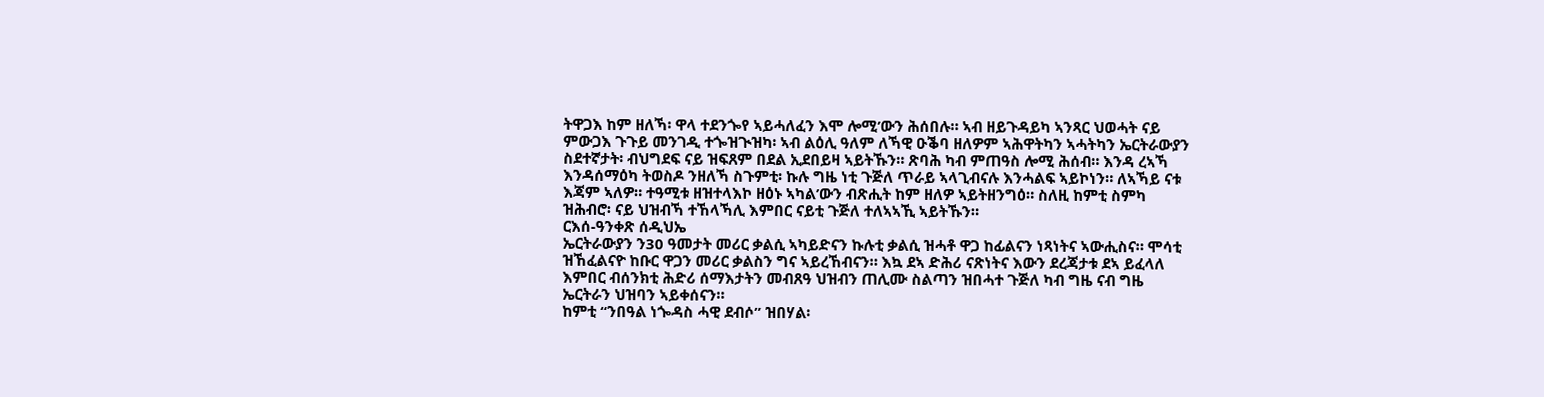ትዋጋእ ከም ዘለኻ፡ ዋላ ተደንጐየ ኣይሓለፈን እሞ ሎሚ’ውን ሕሰበሉ። ኣብ ዘይጉዳይካ ኣንጻር ህወሓት ናይ ምውጋእ ጉጉይ መንገዲ ተጐዝጒዝካ፡ ኣብ ልዕሊ ዓለም ለኻዊ ዑቕባ ዘለዎም ኣሕዋትካን ኣሓትካን ኤርትራውያን ስደተኛታት፡ ብህግደፍ ናይ ዝፍጸም በደል ኢደበይዛ ኣይትኹን። ጽባሕ ካብ ምጠዓስ ሎሚ ሕሰብ። እንዳ ረኣኻ እንዳሰማዕካ ትወስዶ ንዘለኻ ስጉምቲ፡ ኩሉ ግዜ ነቲ ጉጅለ ጥራይ ኣላጊብናሉ እንሓልፍ ኣይኮነን። ለኣኻይ ናቱ እጃም ኣለዎ። ተዓሚቱ ዘዝተላእኮ ዘዕኑ ኣካል’ውን ብጽሒት ከም ዘለዎ ኣይትዘንግዕ። ስለዚ ከምቲ ስምካ ዝሕብሮ፡ ናይ ህዝብኻ ተኸላኻሊ እምበር ናይቲ ጉጅለ ተለኣኣኺ ኣይትኹን።
ርእሰ-ዓንቀጽ ሰዲህኤ
ኤርትራውያን ን30 ዓመታት መሪር ቃልሲ ኣካይድናን ኩሉቲ ቃልሲ ዝሓቶ ዋጋ ከፊልናን ነጻነትና ኣውሒስና። ሞሳቲ ዝኸፈልናዮ ከቡር ዋጋን መሪር ቃልስን ግና ኣይረኸብናን። እኳ ደኣ ድሕሪ ናጽነትና እውን ደረጃታቱ ደኣ ይፈላለ እምበር ብሰንክቲ ሕድሪ ሰማእታትን መብጸዓ ህዝብን ጠሊሙ ስልጣን ዝበሓተ ጉጅለ ካብ ግዜ ናብ ግዜ ኤርትራን ህዝባን ኣይቀሰናን።
ከምቲ “ንበዓል ነጐዳስ ሓዊ ደብሶ” ዝበሃል፡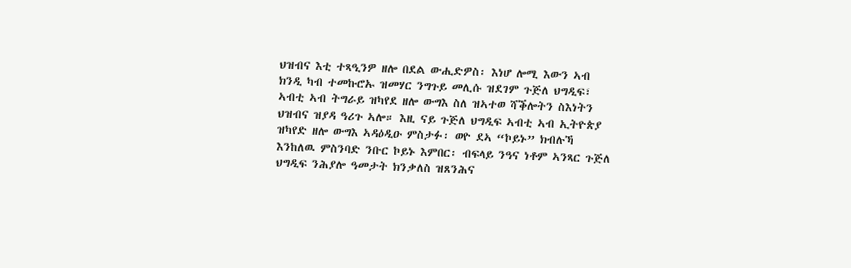ህዝብና እቲ ተጻዒንዎ ዘሎ በደል ውሒድዎስ፡ እነሆ ሎሚ እውን ኣብ ክንዲ ካብ ተመኩሮኡ ዝመሃር ንግጉይ መሊሱ ዝደገም ጉጅለ ህግዲፍ፣ ኣብቲ ኣብ ትግራይ ዝካየደ ዘሎ ውግእ ስለ ዝኣተወ ሻቕሎትን ስእነትን ህዝብና ዝያዳ ዓሪጉ ኣሎ። እዚ ናይ ጉጅለ ህግዲፍ ኣብቲ ኣብ ኢትዮጵያ ዝካየድ ዘሎ ውግእ ኣዳዕዲዑ ምስታፉ፡ ወዮ ደኣ “ኮይኑ” ክብሉኻ እንከለዉ ምስንባድ ንቡር ኮይኑ እምበር፡ ብፍላይ ንዓና ነቶም ኣንጻር ጉጅለ ህግዲፍ ንሕያሎ ዓመታት ክንቃለስ ዝጸንሕና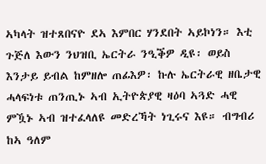ኣካላት ዝተጸበናዮ ደኣ እምበር ሃንደበት ኣይኮነን። እቲ ጉጅለ እውን ንህዝቢ ኤርትራ ንዒቕዎ ዲዩ፡ ወይስ እንታይ ይብል ከምዘሎ ጠፊእዎ፡ ኩሉ ኤርትራዊ ዘቤታዊ ሓላፍነቱ ጠንጢኑ ኣብ ኢትዮጵያዊ ዛዕባ ኣጓድ ሓዊ ምዃኑ ኣብ ዝተፈላለዩ መድረኻት ነጊሩና እዩ። ብግብሪ ከኣ ዓለም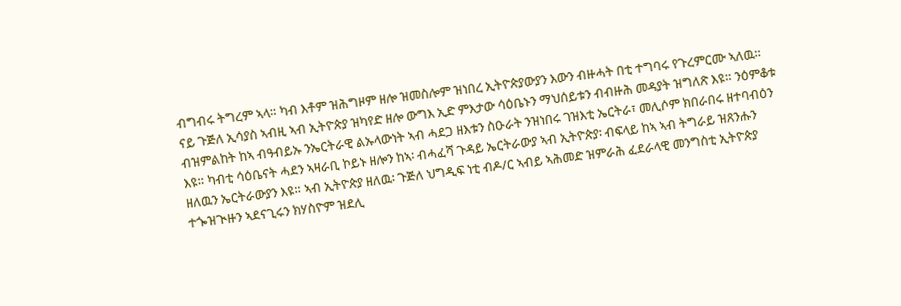ብግብሩ ትግረም ኣላ። ካብ እቶም ዝሕግዞም ዘሎ ዝመስሎም ዝነበረ ኢትዮጵያውያን እውን ብዙሓት በቲ ተግባሩ የጉረምርሙ ኣለዉ።
ናይ ጉጅለ ኢሳያስ ኣብዚ ኣብ ኢትዮጵያ ዝካየድ ዘሎ ውግእ ኢድ ምእታው ሳዕቤኑን ማህሰይቱን ብብዙሕ መዳያት ዝግለጽ እዩ። ንዕምቆቱ ብዝምልከት ከኣ ብዓብይኡ ንኤርትራዊ ልኡላውነት ኣብ ሓደጋ ዘእቱን ስዑራት ንዝነበሩ ገዝእቲ ኤርትራ፣ መሊሶም ክበራበሩ ዘተባብዕን እዩ። ካብቲ ሳዕቤናት ሓደን ኣዛራቢ ኮይኑ ዘሎን ከኣ፡ ብሓፈሻ ጉዳይ ኤርትራውያ ኣብ ኢትዮጵያ፡ ብፍላይ ከኣ ኣብ ትግራይ ዝጸንሑን ዘለዉን ኤርትራውያን እዩ። ኣብ ኢትዮጵያ ዘለዉ፡ ጉጅለ ህግዲፍ ነቲ ብዶ/ር ኣብይ ኣሕመድ ዝምራሕ ፈደራላዊ መንግስቲ ኢትዮጵያ ተጐዝጒዙን ኣደናጊሩን ክሃስዮም ዝደሊ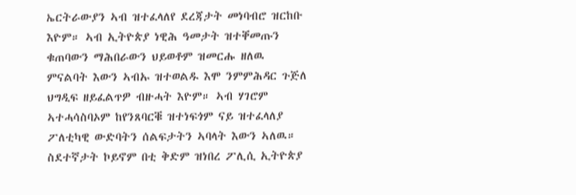ኤርትራውያን ኣብ ዝተፈላለየ ደረጃታት መነባብሮ ዝርከቡ እዮም። ኣብ ኢትዮጵያ ነዊሕ ዓመታት ዝተቐመጡን ቁጠባውን ማሕበራውን ህይወቶም ዝመርሑ ዘለዉ ምናልባት እውን ኣብኡ ዝተወልዱ እሞ ንምምሕዳር ጉጅለ ህግዲፍ ዘይፈልጥዎ ብዙሓት እዮም። ኣብ ሃገሮም ኣተሓሳስባኦም ከየንጸባርቑ ዝተነፍጎም ናይ ዝተፈላለያ ፖለቲካዊ ውድባትን ሰልፍታትን ኣባላት እውን ኣለዉ። ስደተኛታት ኮይኖም በቲ ቅድም ዝነበረ ፖሊሲ ኢትዮጵያ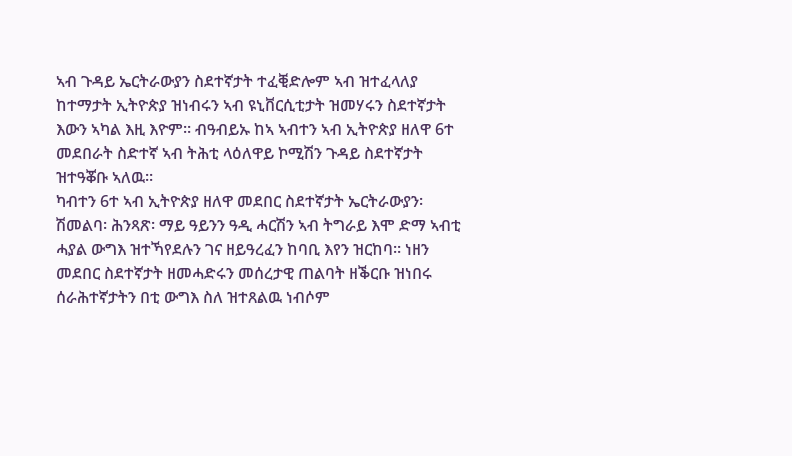ኣብ ጉዳይ ኤርትራውያን ስደተኛታት ተፈቒድሎም ኣብ ዝተፈላለያ ከተማታት ኢትዮጵያ ዝነብሩን ኣብ ዩኒቨርሲቲታት ዝመሃሩን ስደተኛታት እውን ኣካል እዚ እዮም። ብዓብይኡ ከኣ ኣብተን ኣብ ኢትዮጵያ ዘለዋ 6ተ መደበራት ስድተኛ ኣብ ትሕቲ ላዕለዋይ ኮሚሽን ጉዳይ ስደተኛታት ዝተዓቖቡ ኣለዉ።
ካብተን 6ተ ኣብ ኢትዮጵያ ዘለዋ መደበር ስደተኛታት ኤርትራውያን፡ ሽመልባ፡ ሕንጻጽ፡ ማይ ዓይንን ዓዲ ሓርሽን ኣብ ትግራይ እሞ ድማ ኣብቲ ሓያል ውግእ ዝተኻየደሉን ገና ዘይዓረፈን ከባቢ እየን ዝርከባ። ነዘን መደበር ስደተኛታት ዘመሓድሩን መሰረታዊ ጠልባት ዘቕርቡ ዝነበሩ ሰራሕተኛታትን በቲ ውግእ ስለ ዝተጸልዉ ነብሶም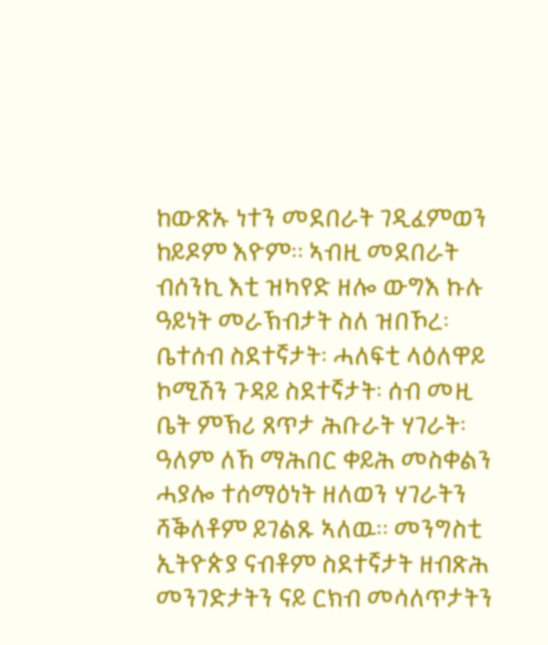ከውጽኡ ነተን መደበራት ገዲፈምወን ከይዶም እዮም። ኣብዚ መደበራት ብሰንኪ እቲ ዝካየድ ዘሎ ውግእ ኩሉ ዓይነት መራኽብታት ስለ ዝበኾረ፡ ቤተሰብ ስደተኛታት፡ ሓለፍቲ ላዕለዋይ ኮሚሽን ጉዳይ ስደተኛታት፡ ሰብ መዚ ቤት ምኽሪ ጸጥታ ሕቡራት ሃገራት፡ ዓለም ለኸ ማሕበር ቀይሕ መስቀልን ሓያሎ ተሰማዕነት ዘለወን ሃገራትን ሻቕለቶም ይገልጹ ኣለዉ። መንግስቲ ኢትዮጵያ ናብቶም ስደተኛታት ዘብጽሕ መንገድታትን ናይ ርክብ መሳለጥታትን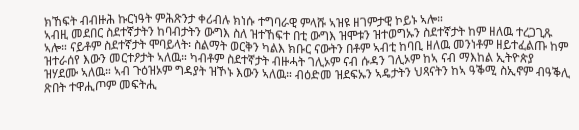ክኸፍት ብብዙሕ ኩርነዓት ምሕጽንታ ቀሪብሉ ክነሱ ተግባራዊ ምላሹ ኣዝዩ ዘገምታዊ ኮይኑ ኣሎ።
ኣብዚ መደበር ስደተኛታትን ከባብታትን ውግእ ስለ ዝተኸፍተ በቲ ውግእ ዝሞቱን ዝተወግኡን ስደተኛታት ከም ዘለዉ ተረጋጊጹ ኣሎ። ናይቶም ስደተኛታት ሞባይላት፡ ስልማት ወርቅን ካልእ ክቡር ናውትን በቶም ኣብቲ ከባቢ ዘለዉ መንነቶም ዘይተፈልጡ ከም ዝተራሰየ እውን መርተዖታት ኣለዉ። ካብቶም ስደተኛታት ብዙሓት ገሊኦም ናብ ሱዳን ገሊኦም ከኣ ናብ ማእከል ኢትዮጵያ ዝሃደሙ ኣለዉ። ኣብ ጉዕዝኦም ግዳያት ዝኾኑ እውን ኣለዉ። ብዕድመ ዝደፍኡን ኣዴታትን ህጻናትን ከኣ ዓቕሚ ስኢኖም ብዓቕሊ ጽበት ተዋሒጦም መፍትሒ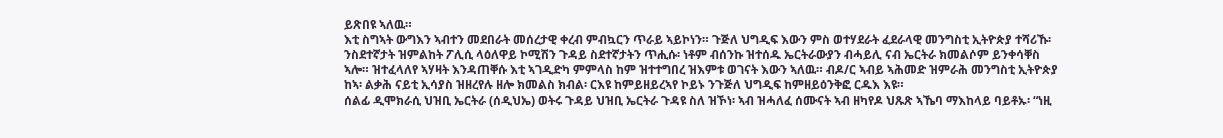ይጽበዩ ኣለዉ።
እቲ ስግኣት ውግእን ኣብተን መደበራት መሰረታዊ ቀረብ ምብኳርን ጥራይ ኣይኮነን። ጉጅለ ህግዲፍ እውን ምስ ወተሃደራት ፈደራላዊ መንግስቲ ኢትዮጵያ ተሻሪኹ፡ ንስደተኛታት ዝምልከት ፖሊሲ ላዕለዋይ ኮሚሽን ጉዳይ ስደተኛታትን ጥሒሱ፡ ነቶም ብሰንኩ ዝተሰዱ ኤርትራውያን ብሓይሊ ናብ ኤርትራ ክመልሶም ይንቀሳቐስ ኣሎ። ዝተፈላለየ ኣሃዛት እንዳጠቐሱ እቲ ኣገዲድካ ምምላስ ከም ዝተተግበረ ዝእምቱ ወገናት እውን ኣለዉ። ብዶ/ር ኣብይ ኣሕመድ ዝምራሕ መንግስቲ ኢትዮጵያ ከኣ፡ ልቃሕ ናይቲ ኢሳያስ ዝዘረየሉ ዘሎ ክመልስ ክብል፡ ርእዩ ከምይዘይረኣየ ኮይኑ ንጉጅለ ህግዲፍ ከምዘይዕንቅፎ ርዱእ እዩ።
ሰልፊ ዲሞክራሲ ህዝቢ ኤርትራ (ሰዲህኤ) ወትሩ ጉዳይ ህዝቢ ኤርትራ ጉዳዩ ስለ ዝኾነ፡ ኣብ ዝሓለፈ ሰሙናት ኣብ ዘካየዶ ህጹጽ ኣኼባ ማእከላይ ባይቶኡ፡ “ነዚ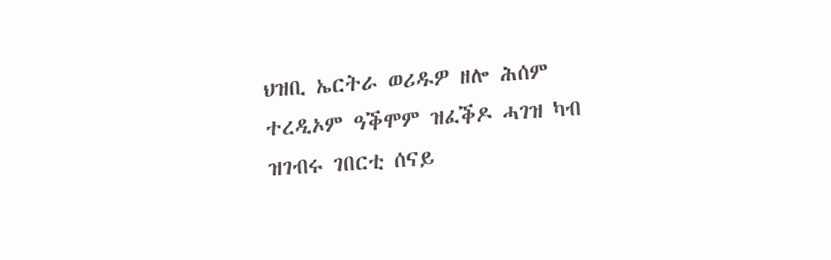ህዝቢ ኤርትራ ወሪዱዎ ዘሎ ሕሰም ተረዲኦም ዓቕሞም ዝፈቕዶ ሓገዝ ካብ ዝገብሩ ገበርቲ ሰናይ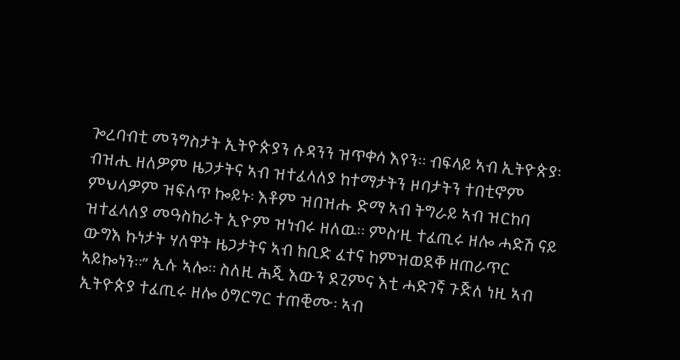ጐረባብቲ መንግስታት ኢትዮጵያን ሱዳንን ዝጥቀሳ እየን። ብፍላይ ኣብ ኢትዮጵያ፡ ብዝሒ ዘለዎም ዜጋታትና ኣብ ዝተፈላለያ ከተማታትን ዞባታትን ተበቲኖም ምህላዎም ዝፍለጥ ኰይኑ፡ እቶም ዝበዝሑ ድማ ኣብ ትግራይ ኣብ ዝርከባ ዝተፈላለያ መዓስከራት ኢዮም ዝነብሩ ዘለዉ። ምስ’ዚ ተፈጢሩ ዘሎ ሓድሽ ናይ ውግእ ኩነታት ሃለዋት ዜጋታትና ኣብ ከቢድ ፈተና ከምዝወደቐ ዘጠራጥር ኣይኰነን።” ኢሉ ኣሎ። ስለዚ ሕጂ እውን ደጊምና እቲ ሓድገኛ ጉጅለ ነዚ ኣብ ኢትዮጵያ ተፈጢሩ ዘሎ ዕግርግር ተጠቒሙ፡ ኣብ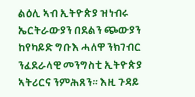ልዕሊ ኣብ ኢትዮጵያ ዝነብሩ ኤርትራውያን በደልን ጭውያን ከየካይድ ግቡእ ሓለዋ ንክገብር ንፈደራላዊ መንግስቲ ኢትዮጵያ ኣትሪርና ንምሕጸን። እዚ ጉዳይ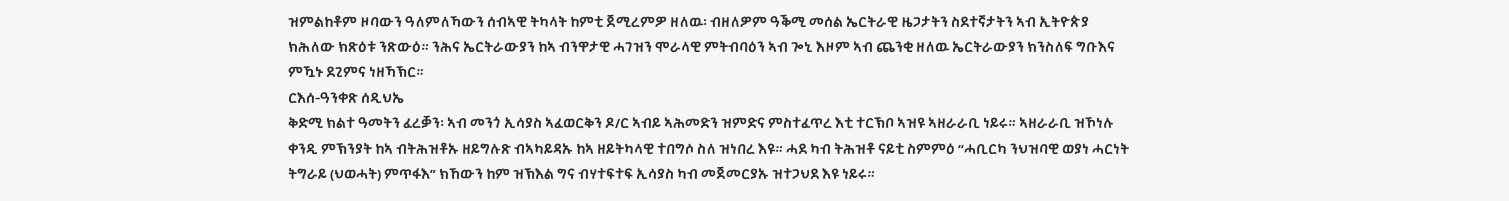ዝምልከቶም ዞባውን ዓለምለኻውን ሰብኣዊ ትካላት ከምቲ ጀሚረምዎ ዘለዉ፡ ብዘለዎም ዓቕሚ መሰል ኤርትራዊ ዜጋታትን ስደተኛታትን ኣብ ኢትዮጵያ ክሕለው ክጽዕቱ ንጽውዕ። ንሕና ኤርትራውያን ከኣ ብንዋታዊ ሓገዝን ሞራላዊ ምትብባዕን ኣብ ጐኒ እዞም ኣብ ጨንቂ ዘለዉ ኤርትራውያን ክንስለፍ ግቡእና ምዃኑ ደጊምና ነዘኻኽር።
ርእሰ-ዓንቀጽ ሰዲህኤ
ቅድሚ ክልተ ዓመትን ፈረቓን፡ ኣብ መንጎ ኢሳያስ ኣፈወርቅን ዶ/ር ኣብይ ኣሕመድን ዝምድና ምስተፈጥረ እቲ ተርኽቦ ኣዝዩ ኣዘራራቢ ነይሩ። ኣዘራራቢ ዝኾነሉ ቀንዲ ምኽንያት ከኣ ብትሕዝቶኡ ዘይግሉጽ ብኣካይዳኡ ከኣ ዘይትካላዊ ተበግሶ ስለ ዝነበረ እዩ። ሓደ ካብ ትሕዝቶ ናይቲ ስምምዕ “ሓቢርካ ንህዝባዊ ወያነ ሓርነት ትግራይ (ህወሓት) ምጥፋእ” ክኸውን ከም ዝኽእል ግና ብሃተፍተፍ ኢሳያስ ካብ መጀመርያኡ ዝተጋህደ እዩ ነይሩ።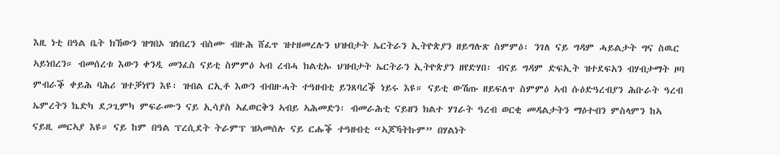እዚ ነቲ በዓል ቤት ክኸውን ዝግበኦ ዝነበረን ብስሙ ብዙሕ ሸፈጥ ዝተዘመረሉን ህዝብታት ኤርትራን ኢትዮጵያን ዘይግሉጽ ስምምዕ፡ ንገለ ናይ ግዳም ሓይልታት ግና ስዉር ኣይነበረን። ብመሰረቱ እውን ቀንዲ መንፈስ ናይቲ ስምምዕ ኣብ ረብሓ ክልቲኡ ህዝብታት ኤርትራን ኢትዮጵያን ዘየድሃበ፡ ብናይ ግዳም ድፍኢት ዝተደፍአን ብሃብታማት ዞባ ምብራቕ ቀይሕ ባሕሪ ዝተቓነየን እዩ፡ ዝብል ርኢቶ እውን ብብዙሓት ተዓዘብቲ ይንጸባረቕ ነይሩ እዩ። ናይቲ ውሽጡ ዘይፍለጥ ስምምዕ ኣብ ሱዕድዓረብያን ሕቡራት ዓረብ ኤምረትን ኬድካ ደጋጊምካ ምፍራሙን ናይ ኢሳያስ ኣፈወርቅን ኣብይ ኣሕመድን፡ ብመራሕቲ ናይዘን ክልተ ሃገራት ዓረብ ወርቂ መዳልታትን ማዕተብን ምስላምን ከኣ ናይዚ መርኣያ እዩ። ናይ ከም በዓል ፕረሲደት ትራምፕ ዝኣመሰሉ ናይ ርሑቕ ተዓዘብቲ “ኣጆኻትኩም” በሃልነት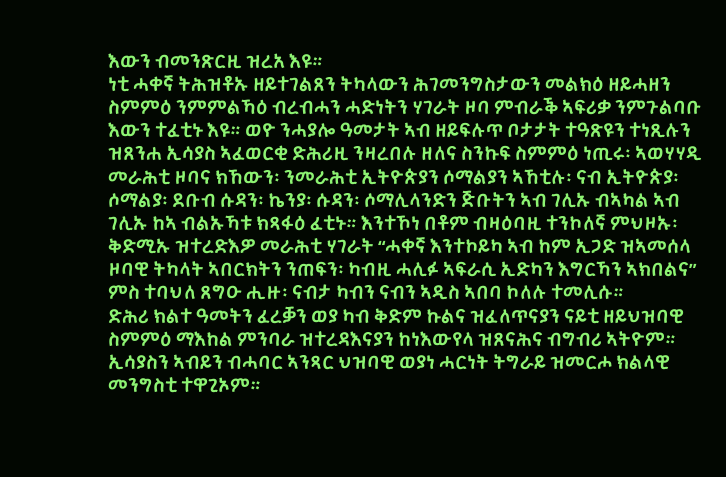እውን ብመንጽርዚ ዝረአ እዩ።
ነቲ ሓቀኛ ትሕዝቶኡ ዘይተገልጸን ትካላውን ሕገመንግስታውን መልክዕ ዘይሓዘን ስምምዕ ንምምልኻዕ ብረብሓን ሓድነትን ሃገራት ዞባ ምብራቕ ኣፍሪቃ ንምጉልባቡ እውን ተፈቲኑ እዩ። ወዮ ንሓያሎ ዓመታት ኣብ ዘይፍሉጥ ቦታታት ተዓጽዩን ተነጺሉን ዝጸንሐ ኢሳያስ ኣፈወርቂ ድሕሪዚ ንዛረበሉ ዘለና ስንኩፍ ስምምዕ ነጢሩ፡ ኣወሃሃዲ መራሕቲ ዞባና ክኸውን፡ ንመራሕቲ ኢትዮጵያን ሶማልያን ኣኸቲሉ፡ ናብ ኢትዮጵያ፡ ሶማልያ፡ ደቡብ ሱዳን፡ ኬንያ፡ ሱዳን፡ ሶማሊላንድን ጅቡትን ኣብ ገሊኡ ብኣካል ኣብ ገሊኡ ከኣ ብልኡኻቱ ክጻፋዕ ፈቲኑ። እንተኾነ በቶም ብዛዕባዚ ተንኮለኛ ምህዞኡ፡ ቅድሚኡ ዝተረድእዎ መራሕቲ ሃገራት “ሓቀኛ እንተኮይካ ኣብ ከም ኢጋድ ዝኣመሰላ ዞባዊ ትካላት ኣበርክትን ንጠፍን፡ ካብዚ ሓሊፉ ኣፍራሲ ኢድካን እግርኻን ኣክበልና” ምስ ተባህለ ጸግዑ ሒዙ፡ ናብታ ካብን ናብን ኣዲስ ኣበባ ኮለሉ ተመሊሱ።
ድሕሪ ክልተ ዓመትን ፈረቓን ወያ ካብ ቅድም ኩልና ዝፈለጥናያን ናይቲ ዘይህዝባዊ ስምምዕ ማእከል ምንባራ ዝተረዳእናያን ከነእውየላ ዝጸናሕና ብግብሪ ኣትዮም። ኢሳያስን ኣብይን ብሓባር ኣንጻር ህዝባዊ ወያነ ሓርነት ትግራይ ዝመርሖ ክልላዊ መንግስቲ ተዋጊኦም።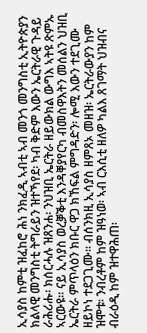ኢሳያስ ከምቲ ዝፈከሮ ሕነ ንክፈዲ ኣብቲ ኣብ መንጎ መንግስቲ ኢትዮጵያን ክልላዊ መንግስቲ ትግራይን ዝተኻየደ፡ ካብ ቅድም እውን ኤርትራዊ ጉዳይ ራሕሪሑ፡ ክሰርሓሉ ዝጸንሐ፡ ንህዝቢ ኤርትራ ዘይውክል ውግእ ኣትዩ ጽምኡ ኣርውዩ። ናይ ኢሳያስ ወረቓቕቲ እንዳቐያየርካ ብመስዋእትን መሰልን ህዝቢ ኤርትራ ምጥላዕን ክቡር ዋጋ ክኸፍል ምግዳድን፡ ሎሚ እውን ተደጊሙ ዘይኮነ ተደጋጊሙ። ብሰንክዚ ኢሳያስ ዘምጸኦ መዘዝ፡ ኤርትራውያን ከም ዝሞቱ፡ ንብረቶም ከም ዝዓነወ፡ ኣብ ርእሲቲ ዘለዎ ካልእ ጸገማት ህዝብና ብራዕዲ ከም ዝተዋሕጠ፡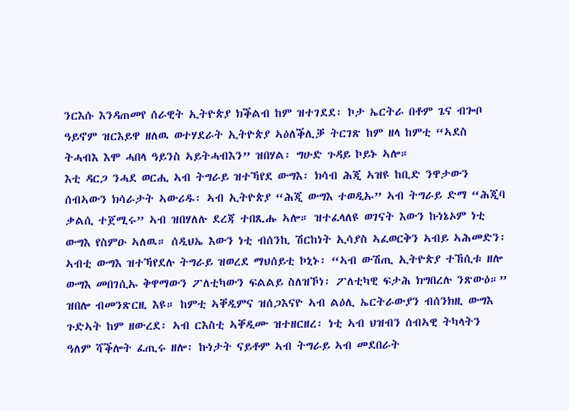ንርእሱ እንዳጠመየ ሰራዊት ኢትዮጵያ ክቕልብ ከም ዝተገደደ፡ ኮታ ኤርትራ በቶም ጌና ብጐቦ ዓይኖም ዝርእይዋ ዘለዉ ወተሃደራት ኢትዮጵያ ኣዕለቕሊቓ ትርገጽ ከም ዘላ ከምቲ “ኣደስ ትሓብእ እሞ ሓበላ ዓይንስ ኣይትሓብእን” ዝበሃል፡ ግሁድ ጉዳይ ኮይኑ ኣሎ።
እቲ ዳርጋ ንሓደ ወርሒ ኣብ ትግራይ ዝተኻየደ ውግእ፡ ክሳብ ሕጂ ኣዝዩ ከቢድ ንዋታውን ሰብኣውን ክሳራታት ኣውሪዱ፡ ኣብ ኢትዮጵያ “ሕጂ ውግእ ተወዲኡ” ኣብ ትግራይ ድማ “ሕጂባ ቃልሲ ተጀሚሩ” ኣብ ዝበሃለሉ ደረጃ ተበጺሑ ኣሎ። ዝተፈላለዩ ወገናት እውን ኩነኔኦም ነቲ ውግእ የስምዑ ኣለዉ። ሰዲህኤ እውን ነቲ ብሰንኪ ሽርከነት ኢሳያስ ኣፈወርቅን ኣብይ ኣሕመድን፡ ኣብቲ ውግእ ዝተኻየደሉ ትግራይ ዝወረደ ማህሰይቲ ኮኒኑ፡ “ኣብ ውሽጢ ኢትዮጵያ ተኸሲቱ ዘሎ ውግእ መበገሲኡ ቅዋማውን ፖለቲካውን ፍልልይ ስለዝኾነ፡ ፖለቲካዊ ፍታሕ ክግበረሉ ንጽውዕ።” ዝበሎ ብመንጽርዚ እዩ። ከምቲ ኣቐዲምና ዝሰጋእናዮ ኣብ ልዕሊ ኤርትራውያን ብሰንክዚ ውግእ ጉድኣት ከም ዘውረደ፡ ኣብ ርእስቲ ኣቐዲሙ ዝተዘርዘረ፡ ነቲ ኣብ ህዝብን ሰብኣዊ ትካላትን ዓለም ሻቕሎት ፈጢሩ ዘሎ፡ ኩነታት ናይቶም ኣብ ትግራይ ኣብ መደበራት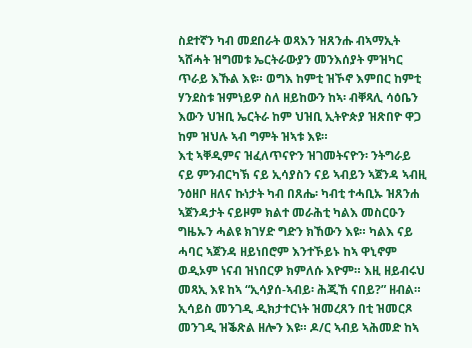ስደተኛን ካብ መደበራት ወጻእን ዝጸንሑ ብኣማኢት ኣሸሓት ዝግመቱ ኤርትራውያን መንእሰያት ምዝካር ጥራይ እኹል እዩ። ወግእ ከምቲ ዝኾኖ እምበር ከምቲ ሃንደስቱ ዝምነይዎ ስለ ዘይከውን ከኣ፡ ብቐጻሊ ሳዕቤን እውን ህዝቢ ኤርትራ ከም ህዝቢ ኢትዮጵያ ዝጽበዮ ዋጋ ከም ዝህሉ ኣብ ግምት ዝኣቱ እዩ።
እቲ ኣቐዲምና ዝፈለጥናዮን ዝገመትናዮን፡ ንትግራይ ናይ ምንብርካኽ ናይ ኢሳያስን ናይ ኣብይን ኣጀንዳ ኣብዚ ንዕዘቦ ዘለና ኩነታት ካብ በጸሔ፡ ካብቲ ተሓቢኡ ዝጸንሐ ኣጀንዳታት ናይዞም ክልተ መራሕቲ ካልእ መስርዑን ግዜኡን ሓልዩ ክገሃድ ግድን ክኸውን እዩ። ካልእ ናይ ሓባር ኣጀንዳ ዘይነበሮም እንተኾይኑ ከኣ ዋኒኖም ወዲኦም ነናብ ዝነበርዎ ክምለሱ እዮም። እዚ ዘይብሩህ መጻኢ እዩ ከኣ “ኢሳያሰ-ኣብይ፡ ሕጂኸ ናበይ?” ዘብል። ኢሳይስ መንገዲ ዲክታተርነት ዝመረጸን በቲ ዝመርጾ መንገዲ ዝቕጽል ዘሎን እዩ። ዶ/ር ኣብይ ኣሕመድ ከኣ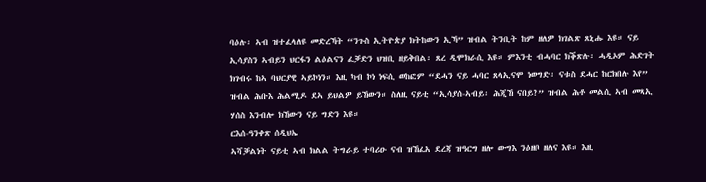ባዕሉ፡ ኣብ ዝተፈላለዩ መድረኻት “ንጉስ ኢትዮጵያ ክትከውን ኢኻ” ዝብል ትንቢት ከም ዘለዎ ክገልጽ ጸኒሑ እዩ። ናይ ኢሳያስን ኣብይን ህርፋን ልዕልናን ፈቓድን ህዝቢ ዘይቅበል፡ ጸረ ዲሞክራሲ እዩ። ምእንቲ ብሓባር ክቕጽሉ፡ ሓዲኦም ሕድገት ክገብሩ ከኣ ባህርያዊ ኣይኮነን። እዚ ካብ ኮነ ነፍሲ ወከፎም “ደሓን ናይ ሓባር ጸላኢናሞ ነወግድ፡ ናቱስ ደሓር ከርክበሉ እየ” ዝብል ሕቡእ ሕልሚዶ ደኣ ይህልዎ ይኸውን። ስለዚ ናይቲ “ኢሳያሰ-ኣብይ፡ ሕጂኸ ናበይ?” ዝብል ሕቶ መልሲ ኣብ መጻኢ ሃሰስ እንብሎ ክኸውን ናይ ግድን እዩ።
ርእሰ-ዓንቀጽ ሰዲህኤ
ኣሻቓልነት ናይቲ ኣብ ክልል ትግራይ ተባሪዑ ናብ ዝኸፈአ ደረጃ ዝዓርግ ዘሎ ውግእ ንዕዘቦ ዘለና እዩ። እዚ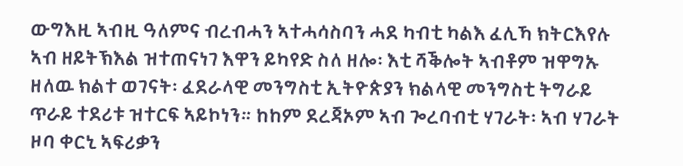ውግእዚ ኣብዚ ዓለምና ብረብሓን ኣተሓሳስባን ሓደ ካብቲ ካልእ ፈሊኻ ክትርእየሉ ኣብ ዘይትኽእል ዝተጠናነገ እዋን ይካየድ ስለ ዘሎ፡ እቲ ሻቕሎት ኣብቶም ዝዋግኡ ዘለዉ ክልተ ወገናት፡ ፈደራላዊ መንግስቲ ኢትዮጵያን ክልላዊ መንግስቲ ትግራይ ጥራይ ተደሪቱ ዝተርፍ ኣይኮነን። ከከም ደረጃኦም ኣብ ጐረባብቲ ሃገራት፡ ኣብ ሃገራት ዞባ ቀርኒ ኣፍሪቃን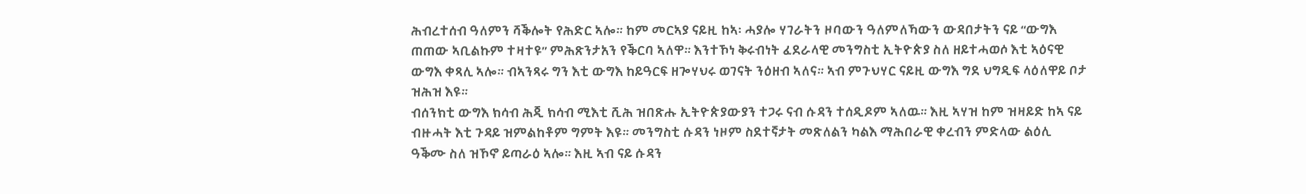ሕብረተሰብ ዓለምን ሻቕሎት የሕድር ኣሎ። ከም መርኣያ ናይዚ ከኣ፡ ሓያሎ ሃገራትን ዞባውን ዓለምለኻውን ውዳበታትን ናይ “ውግእ ጠጠው ኣቢልኩም ተዛተዩ” ምሕጽንታአን የቕርባ ኣለዋ። እንተኾነ ቅሩብነት ፈደራላዊ መንግስቲ ኢትዮጵያ ስለ ዘይተሓወሶ እቲ ኣዕናዊ ውግእ ቀጻሊ ኣሎ። ብኣንጻሩ ግን እቲ ውግእ ከይዓርፍ ዘጐሃህሩ ወገናት ንዕዘብ ኣለና። ኣብ ምጉህሃር ናይዚ ውግእ ግደ ህግዲፍ ላዕለዋይ ቦታ ዝሕዝ እዩ።
ብሰንክቲ ውግእ ክሳብ ሕጂ ክሳብ ሚእቲ ሺሕ ዝበጽሑ ኢትዮጵያውያን ተጋሩ ናብ ሱዳን ተሰዲዶም ኣለዉ። እዚ ኣሃዝ ከም ዝዛይድ ከኣ ናይ ብዙሓት እቲ ጉዳይ ዝምልከቶም ግምት እዩ። መንግስቲ ሱዳን ነዞም ስደተኛታት መጽለልን ካልእ ማሕበራዊ ቀረብን ምድላው ልዕሊ ዓቕሙ ስለ ዝኾኖ ይጣራዕ ኣሎ። እዚ ኣብ ናይ ሱዳን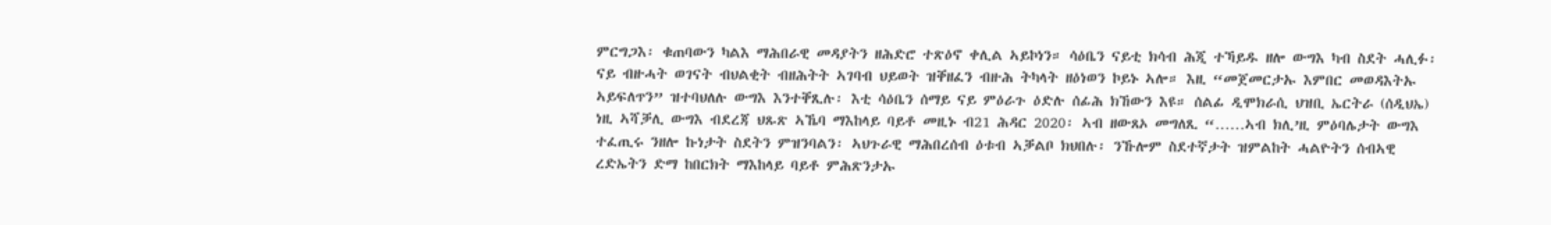ምርግጋእ፡ ቁጠባውን ካልእ ማሕበራዊ መዳያትን ዘሕድሮ ተጽዕኖ ቀሊል ኣይኮነን። ሳዕቤን ናይቲ ክሳብ ሕጂ ተኻይዱ ዘሎ ውግእ ካብ ስደት ሓሊፉ፡ ናይ ብዙሓት ወገናት ብህልቂት ብዘሕትት ኣገባብ ህይወት ዝቐዘፈን ብዙሕ ትካላት ዘዕነወን ኮይኑ ኣሎ። እዚ “መጀመርታኡ እምበር መወዳእትኡ ኣይፍለጥን” ዝተባህለሉ ውግእ እንተቐጺሉ፡ እቲ ሳዕቤን ሰማይ ናይ ምዕራጉ ዕድሉ ሰፊሕ ክኸውን እዩ። ሰልፊ ዲሞክራሲ ህዝቢ ኤርትራ (ሰዲህኤ) ነዚ ኣሻቓሊ ውግእ ብደረጃ ህጹጽ ኣኼባ ማእከላይ ባይቶ መዚኑ ብ21 ሕዳር 2020፡ ኣብ ዘውጸኦ መግለጺ “……ኣብ ክሊ’ዚ ምዕባሌታት ውግእ ተፈጢሩ ንዘሎ ኩነታት ስደትን ምዝንባልን፡ ኣህጉራዊ ማሕበረሰብ ዕቱብ ኣቓልቦ ክህበሉ፡ ንኹሎም ስደተኛታት ዝምልከት ሓልዮትን ሰብኣዊ ረድኤትን ድማ ከበርክት ማእከላይ ባይቶ ምሕጽንታኡ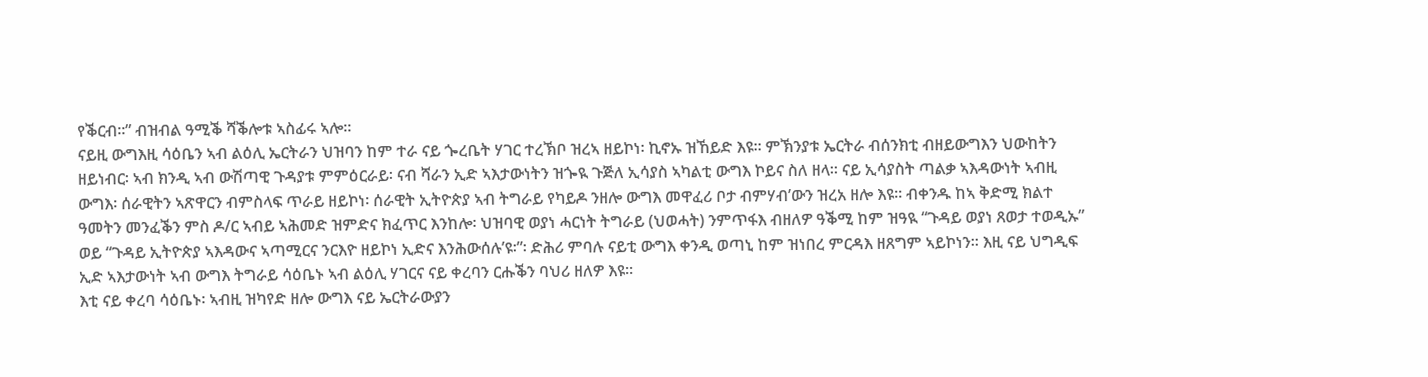የቕርብ።” ብዝብል ዓሚቕ ሻቕሎቱ ኣስፊሩ ኣሎ።
ናይዚ ውግእዚ ሳዕቤን ኣብ ልዕሊ ኤርትራን ህዝባን ከም ተራ ናይ ጐረቤት ሃገር ተረኽቦ ዝረኣ ዘይኮነ፡ ኪኖኡ ዝኸይድ እዩ። ምኽንያቱ ኤርትራ ብሰንክቲ ብዘይውግእን ህውከትን ዘይነብር፡ ኣብ ክንዲ ኣብ ውሽጣዊ ጉዳያቱ ምምዕርራይ፡ ናብ ሻራን ኢድ ኣእታውነትን ዝጐዪ ጉጅለ ኢሳያስ ኣካልቲ ውግእ ኮይና ስለ ዘላ። ናይ ኢሳያስት ጣልቃ ኣእዳውነት ኣብዚ ውግእ፡ ሰራዊትን ኣጽዋርን ብምስላፍ ጥራይ ዘይኮነ፡ ሰራዊት ኢትዮጵያ ኣብ ትግራይ የካይዶ ንዘሎ ውግእ መዋፈሪ ቦታ ብምሃብ’ውን ዝረአ ዘሎ እዩ። ብቀንዱ ከኣ ቅድሚ ክልተ ዓመትን መንፈቕን ምስ ዶ/ር ኣብይ ኣሕመድ ዝምድና ክፈጥር እንከሎ፡ ህዝባዊ ወያነ ሓርነት ትግራይ (ህወሓት) ንምጥፋእ ብዘለዎ ዓቕሚ ከም ዝዓዪ “ጉዳይ ወያነ ጸወታ ተወዲኡ” ወይ “ጉዳይ ኢትዮጵያ ኣእዳውና ኣጣሚርና ንርእዮ ዘይኮነ ኢድና እንሕውሰሉ’ዩ፡”፡ ድሕሪ ምባሉ ናይቲ ውግእ ቀንዲ ወጣኒ ከም ዝነበረ ምርዳእ ዘጸግም ኣይኮነን። እዚ ናይ ህግዲፍ ኢድ ኣእታውነት ኣብ ውግእ ትግራይ ሳዕቤኑ ኣብ ልዕሊ ሃገርና ናይ ቀረባን ርሑቕን ባህሪ ዘለዎ እዩ።
እቲ ናይ ቀረባ ሳዕቤኑ፡ ኣብዚ ዝካየድ ዘሎ ውግእ ናይ ኤርትራውያን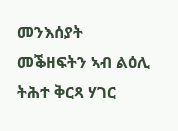መንእሰያት መቕዘፍትን ኣብ ልዕሊ ትሕተ ቅርጻ ሃገር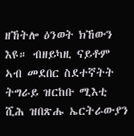ዘኸትሎ ዕንወት ክኸውን እዩ። ብዘይካዚ ናይቶም ኣብ መደበር ስደተኛትት ትግራይ ዝርከቡ ሚእቲ ሺሕ ዝበጽሑ ኤርትራውያን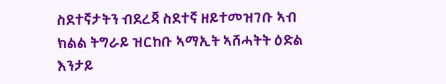ስደተኛታትን ብደረጃ ስደተኛ ዘይተመዝገቡ ኣብ ክልል ትግራይ ዝርከቡ ኣማኢት ኣሸሓትት ዕድል እንታይ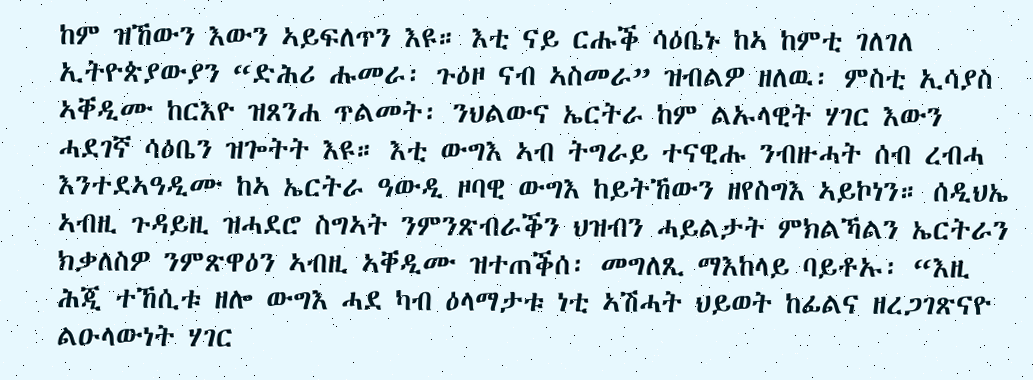ከም ዝኸውን እውን ኣይፍለጥን እዩ። እቲ ናይ ርሑቕ ሳዕቤኑ ከኣ ከምቲ ገለገለ ኢትዮጵያውያን “ድሕሪ ሑመራ፡ ጉዕዞ ናብ ኣስመራ” ዝብልዎ ዘለዉ፡ ምስቲ ኢሳያስ ኣቐዲሙ ከርእዮ ዝጸንሐ ጥልመት፡ ንህልውና ኤርትራ ከም ልኡላዊት ሃገር እውን ሓደገኛ ሳዕቤን ዝጐትት እዩ። እቲ ውግእ ኣብ ትግራይ ተናዊሑ ንብዙሓት ሰብ ረብሓ እንተደኣዓዲሙ ከኣ ኤርትራ ዓውዲ ዞባዊ ውግእ ከይትኸውን ዘየስግእ ኣይኮነን። ሰዲህኤ ኣብዚ ጉዳይዚ ዝሓደሮ ስግኣት ንምንጽብራቕን ህዝብን ሓይልታት ምክልኻልን ኤርትራን ክቃለስዎ ንምጽዋዕን ኣብዚ ኣቐዲሙ ዝተጠቕሰ፡ መግለጺ ማእከላይ ባይቶኡ፡ “እዚ ሕጂ ተኸሲቱ ዘሎ ውግእ ሓደ ካብ ዕላማታቱ ነቲ ኣሽሓት ህይወት ከፊልና ዘረጋገጽናዮ ልዑላውነት ሃገር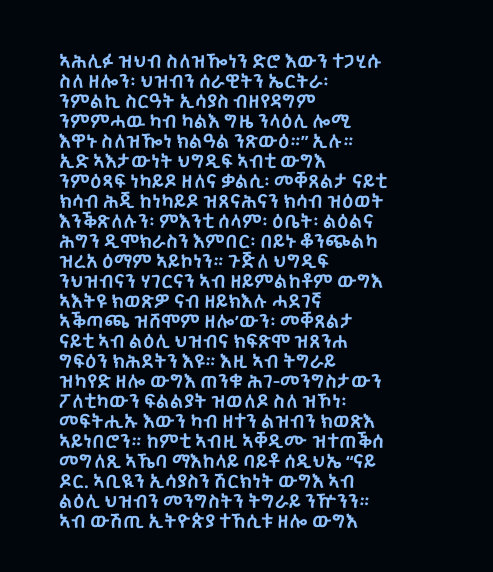ኣሕሊፉ ዝህብ ስለዝዀነን ድሮ እውን ተጋሂሱ ስለ ዘሎን፡ ህዝብን ሰራዊትን ኤርትራ፡ ንምልኪ ስርዓት ኢሳያስ ብዘየዳግም ንምምሓዉ ካብ ካልእ ግዜ ንላዕሊ ሎሚ እዋኑ ስለዝዀነ ክልዓል ንጽውዕ።” ኢሉ።
ኢድ ኣእታውነት ህግዲፍ ኣብቲ ውግእ ንምዕጻፍ ነካይዶ ዘለና ቃልሲ፡ መቐጸልታ ናይቲ ክሳብ ሕጂ ከነካይዶ ዝጸናሕናን ክሳብ ዝዕወት እንቕጽለሉን፡ ምእንቲ ሰላም፡ ዕቤት፡ ልዕልና ሕግን ዲሞክራስን እምበር፡ በይኑ ቆንጭልካ ዝረአ ዕማም ኣይኮነን። ጉጅለ ህግዲፍ ንህዝብናን ሃገርናን ኣብ ዘይምልከቶም ውግእ ኣእትዩ ክወጽዎ ናብ ዘይክእሉ ሓደገኛ ኣቕጣጫ ዝሸሞም ዘሎ’ውን፡ መቐጸልታ ናይቲ ኣብ ልዕሊ ህዝብና ክፍጽሞ ዝጸንሐ ግፍዕን ክሕደትን እዩ። እዚ ኣብ ትግራይ ዝካየድ ዘሎ ውግእ ጠንቁ ሕገ-መንግስታውን ፖለቲካውን ፍልልያት ዝወለዶ ስለ ዝኾነ፡ መፍትሒኡ እውን ካብ ዘተን ልዝብን ክወጽእ ኣይነበሮን። ከምቲ ኣብዚ ኣቐዲሙ ዝተጠቕሰ መግለጺ ኣኼባ ማእከላይ ባይቶ ሰዲህኤ “ናይ ዶር. ኣቢዪን ኢሳያስን ሽርክነት ውግእ ኣብ ልዕሊ ህዝብን መንግስትን ትግራይ ንዅንን። ኣብ ውሽጢ ኢትዮጵያ ተኸሲቱ ዘሎ ውግእ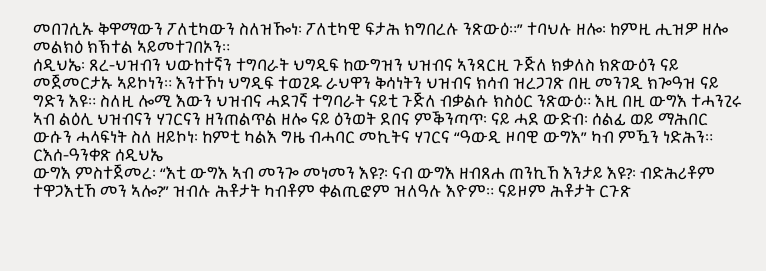መበገሲኡ ቅዋማውን ፖለቲካውን ስለዝዀነ፡ ፖለቲካዊ ፍታሕ ክግበረሉ ንጽውዕ።” ተባህሉ ዘሎ፡ ከምዚ ሒዝዎ ዘሎ መልክዕ ክኽተል ኣይመተገበኦን።
ሰዲህኤ፡ ጸረ-ህዝብን ህውከተኛን ተግባራት ህግዲፍ ከውግዝን ህዝብና ኣንጻርዚ ጉጅለ ክቃለስ ክጽውዕን ናይ መጀመርታኡ ኣይኮነን። እንተኾነ ህግዲፍ ተወጊዱ ራህዋን ቅሳነትን ህዝብና ክሳብ ዝረጋገጽ በዚ መንገዲ ክጐዓዝ ናይ ግድን እዩ። ስለዚ ሎሚ እውን ህዝብና ሓደገኛ ተግባራት ናይቲ ጉጅለ ብቃልሱ ክስዕር ንጽውዕ። እዚ በዚ ውግእ ተሓንጊሩ ኣብ ልዕሊ ህዝብናን ሃገርናን ዘንጠልጥል ዘሎ ናይ ዕንወት ደበና ምቕንጣጥ፡ ናይ ሓደ ውድብ፡ ሰልፊ ወይ ማሕበር ውሱን ሓላፍነት ስለ ዘይኮነ፡ ከምቲ ካልእ ግዜ ብሓባር መኪትና ሃገርና “ዓውዲ ዞባዊ ውግእ” ካብ ምዃን ነድሕን።
ርእሰ-ዓንቀጽ ሰዲህኤ
ውግእ ምስተጀመረ፡ “እቲ ውግእ ኣብ መንጐ መነመን እዩ?፡ ናብ ውግእ ዘብጸሐ ጠንኪኸ እንታይ እዩ?፡ ብድሕሪቶም ተዋጋእቲኸ መን ኣሎ?” ዝብሉ ሕቶታት ካብቶም ቀልጢፎም ዝለዓሉ እዮም። ናይዞም ሕቶታት ርጉጽ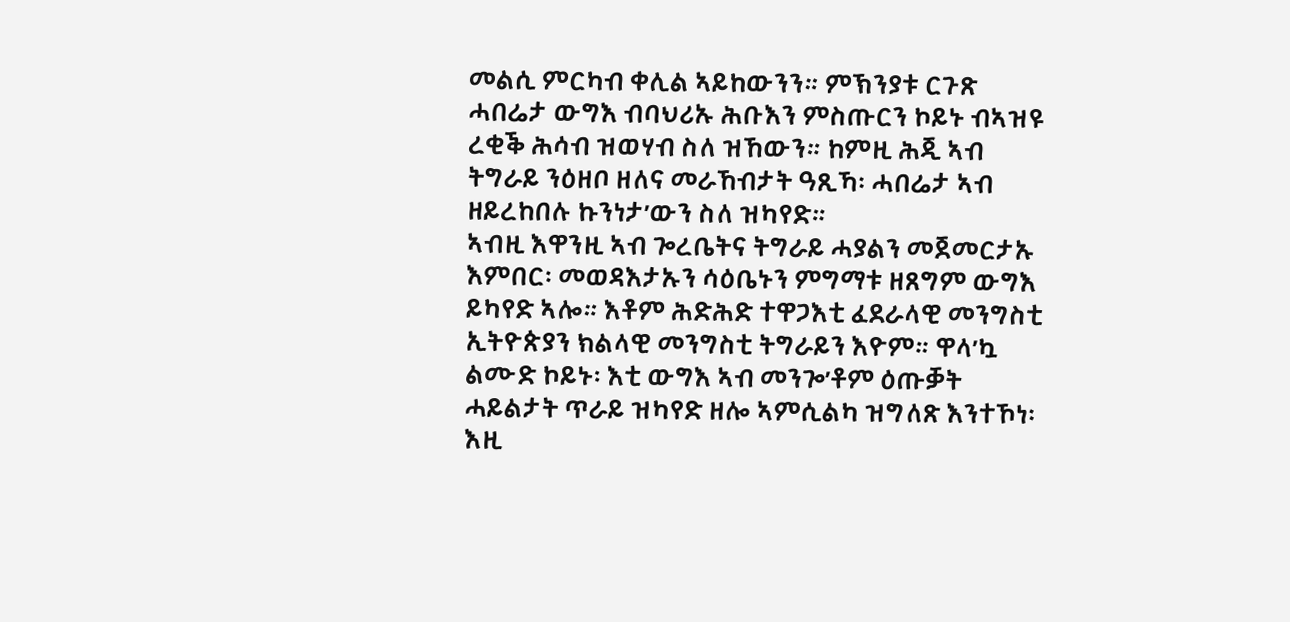መልሲ ምርካብ ቀሊል ኣይከውንን። ምኽንያቱ ርጉጽ ሓበሬታ ውግእ ብባህሪኡ ሕቡእን ምስጡርን ኮይኑ ብኣዝዩ ረቂቕ ሕሳብ ዝወሃብ ስለ ዝኸውን። ከምዚ ሕጂ ኣብ ትግራይ ንዕዘቦ ዘለና መራኸብታት ዓጺኻ፡ ሓበሬታ ኣብ ዘይረከበሉ ኩንነታ’ውን ስለ ዝካየድ።
ኣብዚ እዋንዚ ኣብ ጐረቤትና ትግራይ ሓያልን መጀመርታኡ እምበር፡ መወዳእታኡን ሳዕቤኑን ምግማቱ ዘጸግም ውግእ ይካየድ ኣሎ። እቶም ሕድሕድ ተዋጋእቲ ፈደራላዊ መንግስቲ ኢትዮጵያን ክልላዊ መንግስቲ ትግራይን እዮም። ዋላ’ኳ ልሙድ ኮይኑ፡ እቲ ውግእ ኣብ መንጐ’ቶም ዕጡቓት ሓይልታት ጥራይ ዝካየድ ዘሎ ኣምሲልካ ዝግለጽ እንተኾነ፡ እዚ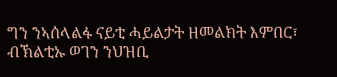ግን ንኣሰላልፋ ናይቲ ሓይልታት ዘመልክት እምበር፣ ብኽልቲኡ ወገን ንህዝቢ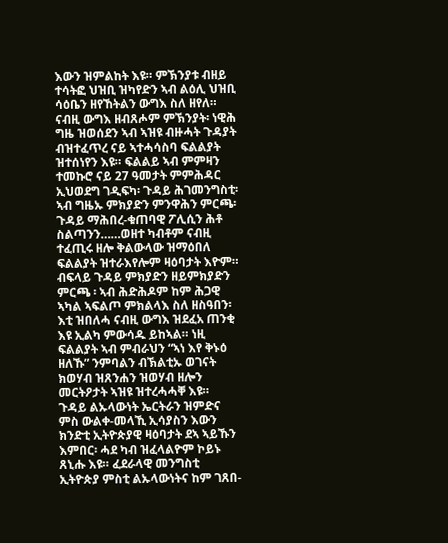እውን ዝምልከት እዩ። ምኽንያቱ ብዘይ ተሳትፎ ህዝቢ ዝካየድን ኣብ ልዕሊ ህዝቢ ሳዕቤን ዘየኸትልን ውግእ ስለ ዘየለ።
ናብዚ ውግእ ዘብጸሖም ምኽንያት፡ ነዊሕ ግዜ ዝወሰደን ኣብ ኣዝዩ ብዙሓት ጉዳያት ብዝተፈጥረ ናይ ኣተሓሳስባ ፍልልያት ዝተሰነየን እዩ። ፍልልይ ኣብ ምምዛን ተመኩሮ ናይ 27 ዓመታት ምምሕዳር ኢህወደግ ገዲፍካ፡ ጉዳይ ሕገመንግስቲ፡ ኣብ ግዜኡ ምክያድን ምንዋሕን ምርጫ፡ ጉዳይ ማሕበረ-ቁጠባዊ ፖሊሲን ሕቶ ስልጣንን……ወዘተ ካብቶም ናብዚ ተፈጢሩ ዘሎ ቅልውላው ዝማዕበለ ፍልልያት ዝተራእየሎም ዛዕባታት እዮም። ብፍላይ ጉዳይ ምክያድን ዘይምክያድን ምርጫ ፡ ኣብ ሕድሕዶም ከም ሕጋዊ ኣካል ኣፍልጦ ምክልላእ ስለ ዘስዓበን፡ እቲ ዝበለሓ ናብዚ ውግእ ዝደፈአ ጠንቂ እዩ ኢልካ ምውሳዱ ይከኣል። ነዚ ፍልልያት ኣብ ምብራህን “ኣነ እየ ቅኑዕ ዘለኹ” ንምባልን ብኽልቲኡ ወገናት ክወሃብ ዝጸንሐን ዝወሃብ ዘሎን መርትዖታት ኣዝዩ ዝተረሓሓቐ እዩ።
ጉዳይ ልኡላውነት ኤርትራን ዝምድና ምስ ውልቀ-መላኺ ኢሳያስን እውን ክንድቲ ኢትዮጵያዊ ዛዕባታት ደኣ ኣይኹን እምበር፡ ሓደ ካብ ዝፈላልዮም ኮይኑ ጸኒሑ እዩ። ፈደራላዊ መንግስቲ ኢትዮጵያ ምስቲ ልኡላውነትና ከም ገጸበ-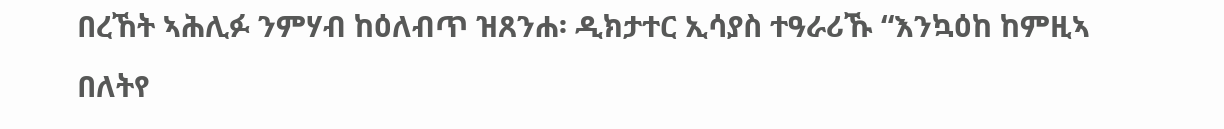በረኸት ኣሕሊፉ ንምሃብ ከዕለብጥ ዝጸንሐ፡ ዲክታተር ኢሳያስ ተዓራሪኹ “እንኳዕከ ከምዚኣ በለትየ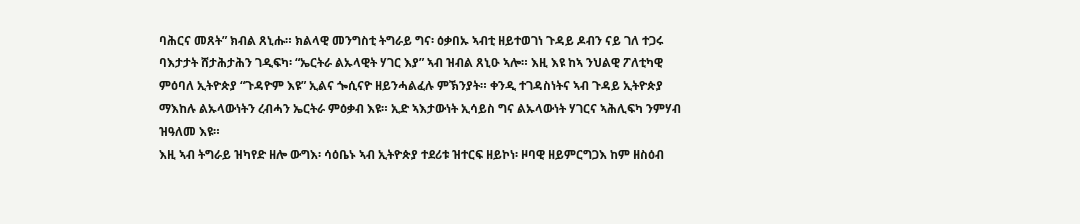ባሕርና መጸት” ክብል ጸኒሑ። ክልላዊ መንግስቲ ትግራይ ግና፡ ዕቃበኡ ኣብቲ ዘይተወገነ ጉዳይ ዶብን ናይ ገለ ተጋሩ ባእታታት ሸታሕታሕን ገዲፍካ፡ “ኤርትራ ልኡላዊት ሃገር እያ” ኣብ ዝብል ጸኒዑ ኣሎ። እዚ እዩ ከኣ ንህልዊ ፖለቲካዊ ምዕባለ ኢትዮጵያ “ጉዳዮም እዩ” ኢልና ጐሲናዮ ዘይንሓልፈሉ ምኽንያት። ቀንዲ ተገዳስነትና ኣብ ጉዳይ ኢትዮጵያ ማእከሉ ልኡላውነትን ረብሓን ኤርትራ ምዕቃብ እዩ። ኢድ ኣእታውነት ኢሳይስ ግና ልኡላውነት ሃገርና ኣሕሊፍካ ንምሃብ ዝዓለመ እዩ።
እዚ ኣብ ትግራይ ዝካየድ ዘሎ ውግእ፡ ሳዕቤኑ ኣብ ኢትዮጵያ ተደሪቱ ዝተርፍ ዘይኮነ፡ ዞባዊ ዘይምርግጋእ ከም ዘስዕብ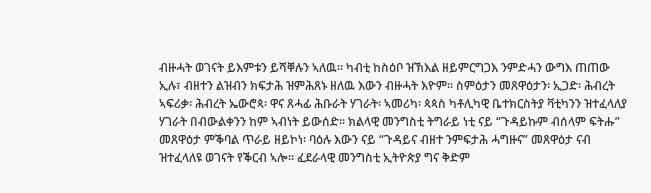ብዙሓት ወገናት ይእምቱን ይሻቐሉን ኣለዉ። ካብቲ ከስዕቦ ዝኽእል ዘይምርግጋእ ንምድሓን ውግእ ጠጠው ኢሉ፣ ብዘተን ልዝብን ክፍታሕ ዝምሕጸኑ ዘለዉ እውን ብዙሓት እዮም። ስምዕታን መጸዋዕታን፡ ኢጋድ፡ ሕብረት ኣፍሪቃ፡ ሕብረት ኤውሮጳ፡ ዋና ጸሓፊ ሕቡራት ሃገራት፡ ኣመሪካ፡ ጳጳስ ካቶሊካዊ ቤተክርስትያ ቫቲካንን ዝተፈላለያ ሃገራት በብውልቀንን ከም ኣብነት ይውሰድ። ክልላዊ መንግስቲ ትግራይ ነቲ ናይ “ጉዳይኩም ብሰላም ፍትሑ” መጸዋዕታ ምቕባል ጥራይ ዘይኮነ፡ ባዕሉ እውን ናይ “ጉዳይና ብዘተ ንምፍታሕ ሓግዙና” መጸዋዕታ ናብ ዝተፈላለዩ ወገናት የቕርብ ኣሎ። ፈደራላዊ መንግስቲ ኢትዮጵያ ግና ቅድም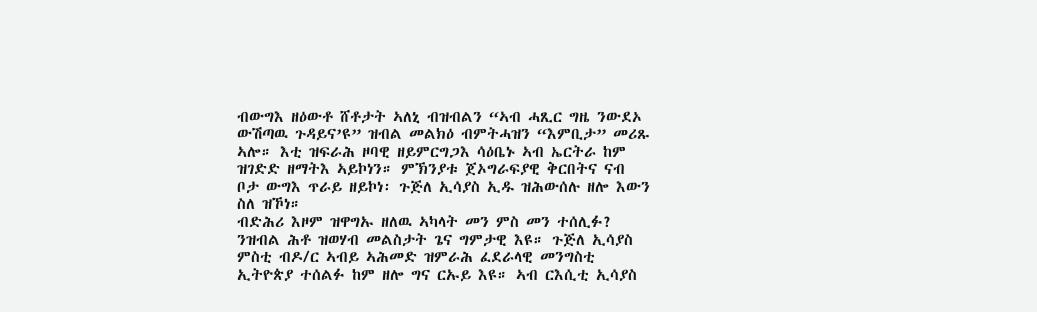ብውግእ ዘዕውቶ ሸቶታት ኣለኒ ብዝብልን “ኣብ ሓጺር ግዜ ንውደኦ ውሽጣዉ ጉዳይና’ዩ” ዝብል መልክዕ ብምትሓዝን “እምቢታ” መሪጹ ኣሎ። እቲ ዝፍራሕ ዞባዊ ዘይምርግጋእ ሳዕቤኑ ኣብ ኤርትራ ከም ዝገድድ ዘማትእ ኣይኮነን። ምኽንያቱ ጀኦግራፍያዊ ቅርበትና ናብ ቦታ ውግእ ጥራይ ዘይኮነ፡ ጉጅለ ኢሳያስ ኢዱ ዝሕውሰሉ ዘሎ እውን ስለ ዝኾነ።
ብድሕሪ እዞም ዝዋግኡ ዘለዉ ኣካላት መን ምስ መን ተሰሊፉ? ንዝብል ሕቶ ዝወሃብ መልስታት ጌና ግምታዊ እዩ። ጉጅለ ኢሳያስ ምስቲ ብዶ/ር ኣብይ ኣሕመድ ዝምራሕ ፈደራላዊ መንግስቲ ኢትዮጵያ ተሰልፉ ከም ዘሎ ግና ርኡይ እዩ። ኣብ ርእሲቲ ኢሳያስ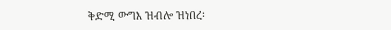ቅድሚ ውግእ ዝብሎ ዝነበረ፡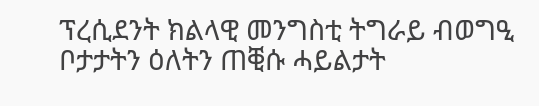ፕረሲደንት ክልላዊ መንግስቲ ትግራይ ብወግዒ ቦታታትን ዕለትን ጠቒሱ ሓይልታት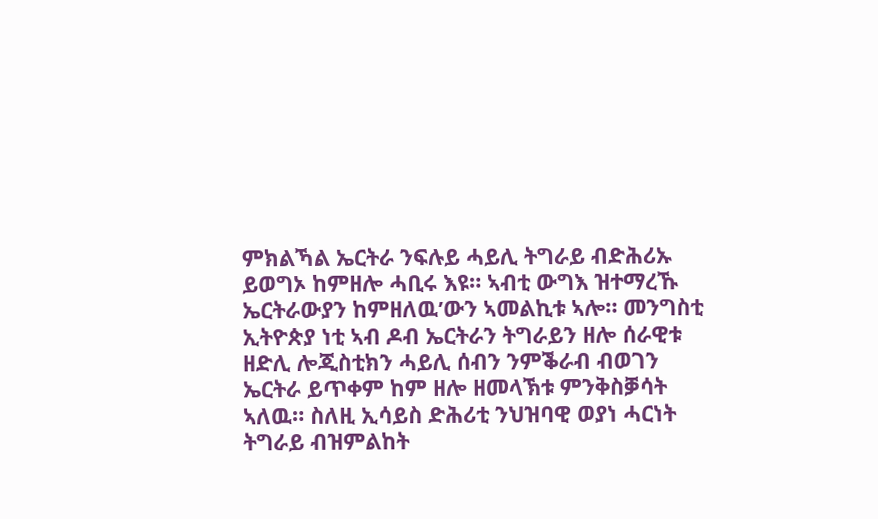ምክልኻል ኤርትራ ንፍሉይ ሓይሊ ትግራይ ብድሕሪኡ ይወግኦ ከምዘሎ ሓቢሩ እዩ። ኣብቲ ውግእ ዝተማረኹ ኤርትራውያን ከምዘለዉ’ውን ኣመልኪቱ ኣሎ። መንግስቲ ኢትዮጵያ ነቲ ኣብ ዶብ ኤርትራን ትግራይን ዘሎ ሰራዊቱ ዘድሊ ሎጂስቲክን ሓይሊ ሰብን ንምቕራብ ብወገን ኤርትራ ይጥቀም ከም ዘሎ ዘመላኽቱ ምንቅስቓሳት ኣለዉ። ስለዚ ኢሳይስ ድሕሪቲ ንህዝባዊ ወያነ ሓርነት ትግራይ ብዝምልከት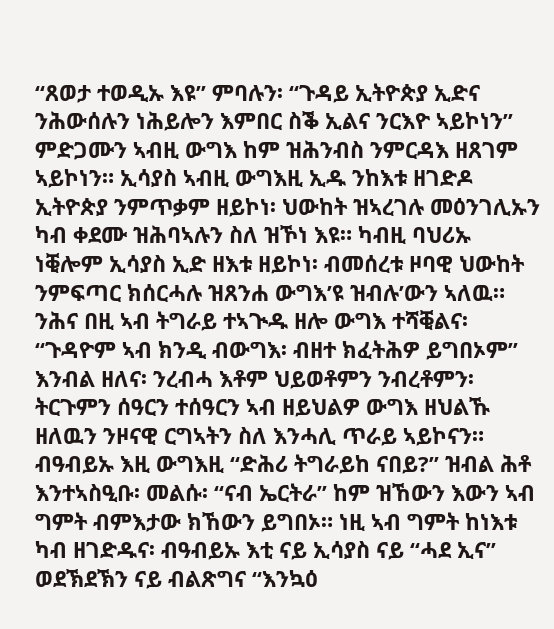“ጸወታ ተወዲኡ እዩ” ምባሉን፡ “ጉዳይ ኢትዮጵያ ኢድና ንሕውሰሉን ነሕይሎን እምበር ስቕ ኢልና ንርእዮ ኣይኮነን” ምድጋሙን ኣብዚ ውግእ ከም ዝሕንብስ ንምርዳእ ዘጸገም ኣይኮነን። ኢሳያስ ኣብዚ ውግእዚ ኢዱ ንከእቱ ዘገድዶ ኢትዮጵያ ንምጥቃም ዘይኮነ፡ ህውከት ዝኣረገሉ መዕንገሊኡን ካብ ቀደሙ ዝሕባኣሉን ስለ ዝኾነ እዩ። ካብዚ ባህሪኡ ነቒሎም ኢሳያስ ኢድ ዘእቱ ዘይኮነ፡ ብመሰረቱ ዞባዊ ህውከት ንምፍጣር ክሰርሓሉ ዝጸንሐ ውግእ’ዩ ዝብሉ’ውን ኣለዉ።
ንሕና በዚ ኣብ ትግራይ ተኣጒዱ ዘሎ ውግእ ተሻቒልና፡ “ጉዳዮም ኣብ ክንዲ ብውግእ፡ ብዘተ ክፈትሕዎ ይግበኦም” እንብል ዘለና፡ ንረብሓ እቶም ህይወቶምን ንብረቶምን፡ ትርጉምን ሰዓርን ተሰዓርን ኣብ ዘይህልዎ ውግእ ዘህልኹ ዘለዉን ንዞናዊ ርግኣትን ስለ እንሓሊ ጥራይ ኣይኮናን። ብዓብይኡ እዚ ውግእዚ “ድሕሪ ትግራይከ ናበይ?” ዝብል ሕቶ እንተኣስዒቡ፡ መልሱ፡ “ናብ ኤርትራ” ከም ዝኸውን እውን ኣብ ግምት ብምእታው ክኸውን ይግበኦ። ነዚ ኣብ ግምት ከነእቱ ካብ ዘገድዱና፡ ብዓብይኡ እቲ ናይ ኢሳያስ ናይ “ሓደ ኢና” ወደኽደኽን ናይ ብልጽግና “እንኳዕ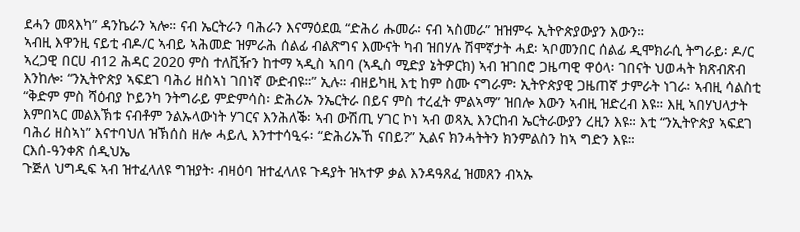ደሓን መጻእካ” ዳንኬራን ኣሎ። ናብ ኤርትራን ባሕራን እናማዕደዉ “ድሕሪ ሑመራ፡ ናብ ኣስመራ” ዝዝምሩ ኢትዮጵያውያን እውን።
ኣብዚ እዋንዚ ናይቲ ብዶ/ር ኣብይ ኣሕመድ ዝምራሕ ሰልፊ ብልጽግና እሙናት ካብ ዝበሃሉ ሽሞኛታት ሓደ፡ ኣቦመንበር ሰልፊ ዲሞክራሲ ትግራይ፡ ዶ/ር ኣረጋዊ በርሀ ብ12 ሕዳር 2020 ምስ ተለቪዥን ከተማ ኣዲስ ኣበባ (ኣዲስ ሚድያ ኔትዎርክ) ኣብ ዝገበሮ ጋዜጣዊ ዋዕላ፡ ገበናት ህወሓት ክጽብጽብ እንከሎ፡ “ንኢትዮጵያ ኣፍደገ ባሕሪ ዘስኣነ ገበነኛ ውድብዩ።” ኢሉ። ብዘይካዚ እቲ ከም ስሙ ናግራም፡ ኢትዮጵያዊ ጋዜጠኛ ታምራት ነገራ፡ ኣብዚ ሳልስቲ “ቅድም ምስ ሻዕብያ ኮይንካ ንትግራይ ምድምሳስ፡ ድሕሪኡ ንኤርትራ በይና ምስ ተረፈት ምልኣማ” ዝበሎ እውን ኣብዚ ዝድረብ እዩ። እዚ ኣበሃህላታት እምበኣር መልእኽቱ ናብቶም ንልኡላውነት ሃገርና እንሕለቕ፡ ኣብ ውሽጢ ሃገር ኮነ ኣብ ወጻኢ እንርከብ ኤርትራውያን ረዚን እዩ። እቲ “ንኢትዮጵያ ኣፍደገ ባሕሪ ዘስኣነ” እናተባህለ ዝኽሰስ ዘሎ ሓይሊ እንተተሳዒሩ፡ “ድሕሪኡኸ ናበይ?” ኢልና ክንሓትትን ክንምልስን ከኣ ግድን እዩ።
ርእሰ-ዓንቀጽ ሰዲህኤ
ጉጅለ ህግዲፍ ኣብ ዝተፈላለዩ ግዝያት፡ ብዛዕባ ዝተፈላለዩ ጉዳያት ዝኣተዎ ቃል እንዳዓጸፈ ዝመጸን ብኣኡ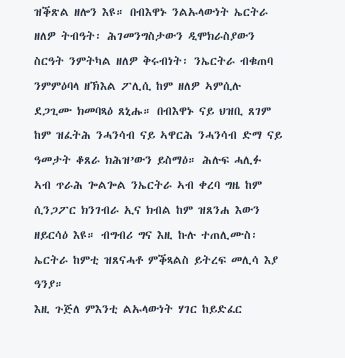ዝቕጽል ዘሎን እዩ። በብእዋኑ ንልኡላውነት ኤርትራ ዘለዎ ትብዓት፡ ሕገመንግስታውን ዲሞክራስያውን ስርዓት ንምትካል ዘለዎ ቅሩብነት፡ ንኤርትራ ብቁጠባ ንምምዕባላ ዘኽእል ፖሊሲ ከም ዘለዎ ኣምሲሉ ደጋጊሙ ክመባጻዕ ጸኒሑ። በብእዋኑ ናይ ህዝቢ ጸገም ከም ዝፈትሕ ንሓንሳብ ናይ ኣዋርሕ ንሓንሳብ ድማ ናይ ዓመታት ቆጸራ ክሕዝ’ውን ይስማዕ። ሕሉፍ ሓሊፉ ኣብ ጥራሕ ጐልጐል ንኤርትራ ኣብ ቀረባ ግዜ ከም ሲንጋፖር ክንገብራ ኢና ክብል ከም ዝጸንሐ እውን ዘይርሳዕ እዩ። ብግብሪ ግና እዚ ኩሉ ተጠሊሙስ፡ ኤርትራ ከምቲ ዝጸናሓቶ ምቕጻልስ ይትረፍ መሊሳ እያ ዓንያ።
እዚ ጉጅለ ምእንቲ ልኡላውነት ሃገር ከይድፈር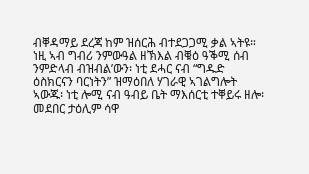ብቐዳማይ ደረጃ ከም ዝሰርሕ ብተደጋጋሚ ቃል ኣትዩ። ነዚ ኣብ ግብሪ ንምውዓል ዘኽእል ብቑዕ ዓቕሚ ሰብ ንምድላብ ብዝብል’ውን፡ ነቲ ደሓር ናብ “ግዱድ ዕስክርናን ባርነትን” ዝማዕበለ ሃገራዊ ኣገልግሎት ኣውጁ፡ ነቲ ሎሚ ናብ ዓብይ ቤት ማእሰርቲ ተቐይሩ ዘሎ፡ መደበር ታዕሊም ሳዋ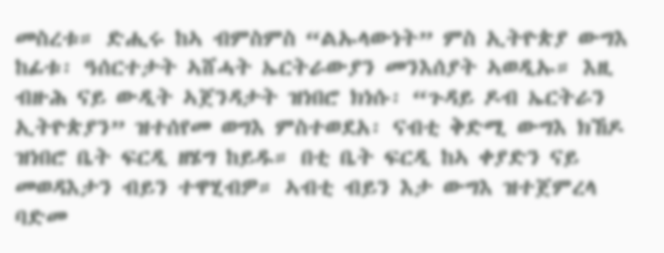መስረቱ። ድሒሩ ከኣ ብምስምስ “ልኡላውነት” ምስ ኢትዮጵያ ውግእ ከፊቱ፡ ዓሰርተታት ኣሸሓት ኤርትራውያን መንእሰያት ኣወዲኡ። እዚ ብዙሕ ናይ ውዲት ኣጀንዳታት ዝነበሮ ክነሱ፡ “ጉዳይ ዶብ ኤርትራን ኢትዮጵያን” ዝተሰየመ ወግእ ምስተወደአ፡ ናብቲ ቅድሚ ውግእ ክኸዶ ዝነበሮ ቤት ፍርዲ ዘሄግ ከይዱ። በቲ ቤት ፍርዲ ከኣ ቀያድን ናይ መወዳእታን ብይን ተዋሂብዎ። ኣብቲ ብይን እታ ውግእ ዝተጀምረላ ባድመ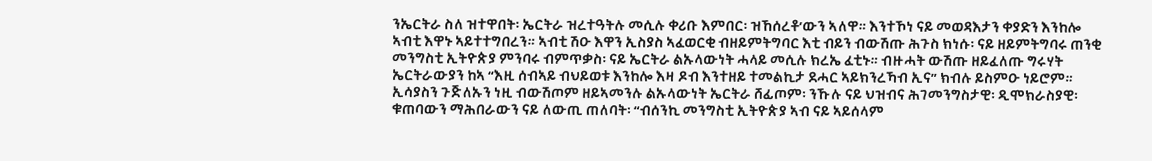ንኤርትራ ስለ ዝተዋበት፡ ኤርትራ ዝረተዓትሉ መሲሉ ቀሪቡ እምበር፡ ዝኸሰረቶ’ውን ኣለዋ። እንተኾነ ናይ መወዳእታን ቀያድን እንከሎ ኣብቲ እዋኑ ኣይተተግበረን። ኣብቲ ሽዑ እዋን ኢስያስ ኣፈወርቂ ብዘይምትግባር እቲ ብይን ብውሽጡ ሕጉስ ክነሱ፡ ናይ ዘይምትግባሩ ጠንቂ መንግስቲ ኢትዮጵያ ምንባሩ ብምጥቃስ፡ ናይ ኤርትራ ልኡላውነት ሓላይ መሲሉ ክረኤ ፈቲኑ። ብዙሓት ውሽጡ ዘይፈለጡ ግሩሃት ኤርትራውያን ከኣ “እዚ ሰብኣይ ብህይወቱ እንከሎ እዛ ዶብ እንተዘይ ተመልኪታ ደሓር ኣይክንረኻብ ኢና” ክብሉ ይስምዑ ነይሮም።
ኢሳያስን ጉጅለኡን ነዚ ብውሽጦም ዘይኣመንሉ ልኡላውነት ኤርትራ ሸፊጦም፡ ንኹሉ ናይ ህዝብና ሕገመንግስታዊ፡ ዲሞክራስያዊ፡ ቁጠባውን ማሕበራውን ናይ ለውጢ ጠለባት፡ “ብሰንኪ መንግስቲ ኢትዮጵያ ኣብ ናይ ኣይሰላም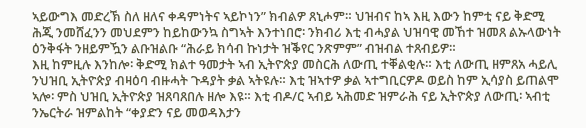ኣይውግእ መድረኽ ስለ ዘለና ቀዳምነትና ኣይኮነን” ክብልዎ ጸኒሖም። ህዝብና ከኣ እዚ እውን ከምቲ ናይ ቅድሚ ሕጂ ንመሸፈንን መህደምን ከይከውንኳ ስግኣት እንተነበሮ፡ ንክብሪ እቲ ብሓያል ህዝባዊ መኸተ ዝመጸ ልኡላውነት ዕንቅፋት ንዘይምዃን ልቡዝልቡ “ሕራይ ክሳብ ኩነታት ዝቕየር ንጽምም” ብዝብል ተጸብይዎ።
እዚ ከምዚሉ እንከሎ፡ ቅድሚ ክልተ ዓመታት ኣብ ኢትዮጵያ መስርሕ ለውጢ ተቐልቂሉ። እቲ ለውጢ ዘምጸአ ሓይሊ ንህዝቢ ኢትዮጵያ ብዛዕባ ብዙሓት ጉዳያት ቃል ኣትዩሉ። እቲ ዝኣተዎ ቃል ኣተግቢርዎዶ ወይስ ከም ኢሳያስ ይጠልሞ ኣሎ፡ ምስ ህዝቢ ኢትዮጵያ ዝጸባጸበሉ ዘሎ እዩ። እቲ ብዶ/ር ኣብይ ኣሕመድ ዝምራሕ ናይ ኢትዮጵያ ለውጢ፡ ኣብቲ ንኤርትራ ዝምልከት “ቀያድን ናይ መወዳእታን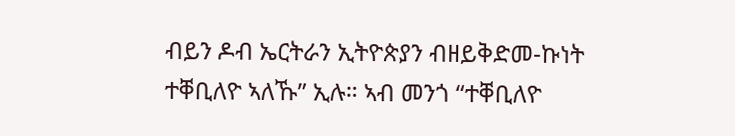ብይን ዶብ ኤርትራን ኢትዮጵያን ብዘይቅድመ-ኩነት ተቐቢለዮ ኣለኹ” ኢሉ። ኣብ መንጎ “ተቐቢለዮ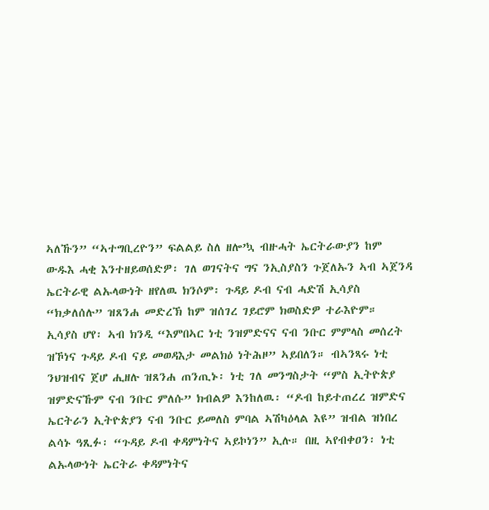ኣለኹን” “ኣተግቢረዮን” ፍልልይ ስለ ዘሎ’ኳ ብዙሓት ኤርትራውያን ከም ውዱእ ሓቂ እንተዘይወሰድዎ፡ ገለ ወገናትና ግና ንኢስያስን ጉጀለኡን ኣብ ኣጀንዳ ኤርትራዊ ልኡላውነት ዘየለዉ ክንሶም፡ ጉዳይ ዶብ ናብ ሓድሽ ኢሳያስ “ክቃለሰሉ” ዝጸንሐ መድረኽ ከም ዝሰገረ ገይሮም ክወስድዎ ተራእዮም።
ኢሳያስ ሆየ፡ ኣብ ክንዲ “እምበኣር ነቲ ንዝምድናና ናብ ንቡር ምምላስ መሰረት ዝኾነና ጉዳይ ዶብ ናይ መወዳእታ መልክዕ ነትሕዞ” ኣይበለን። ብኣንጻሩ ነቲ ንህዝብና ጀሆ ሒዘሉ ዝጸንሐ ጠንጢኑ፡ ነቲ ገለ መንግስታት “ምስ ኢትዮጵያ ዝምድናኹም ናብ ንቡር ምለሱ” ክብልዎ እንከለዉ፡ “ዶብ ከይተጠረረ ዝምድና ኤርትራን ኢትዮጵያን ናብ ንቡር ይመለስ ምባል ኣሽካዕላል እዩ” ዝብል ዝነበረ ልሳኑ ዓጺፉ፡ “ጉዳይ ዶብ ቀዳምነትና ኣይኮነን” ኢሉ። በዚ ኣየብቀዐን፡ ነቲ ልኡላውነት ኤርትራ ቀዳምነትና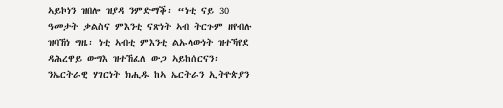ኣይኮነን ዝበሎ ዝያዳ ንምድማቕ፡ “ነቲ ናይ 30 ዓመታት ቃልስና ምእንቲ ናጽነት ኣብ ትርጉም ዘየብሉ ዝባኸነ ግዜ፡ ነቲ ኣብቲ ምእንቲ ልኡላውነት ዝተኻየደ ዳሕረዋይ ውግእ ዝተኸፈለ ውጋ ኣይከሰርናን፡ ንኤርትራዊ ሃገርነት ክሒዱ ከኣ ኤርትራን ኢትዮጵያን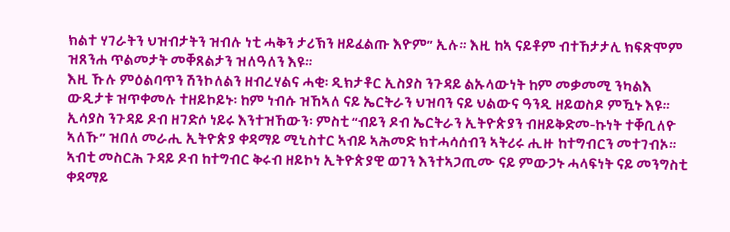ክልተ ሃገራትን ህዝብታትን ዝብሉ ነቲ ሓቅን ታሪኽን ዘይፈልጡ እዮም” ኢሉ። እዚ ከኣ ናይቶም ብተኸታታሊ ክፍጽሞም ዝጸንሐ ጥልመታት መቐጸልታን ዝለዓለን እዩ።
እዚ ኹሉ ምዕልባጥን ሽንኮለልን ዘብረሃልና ሓቂ፡ ዲክታቶር ኢስያስ ንጉዳይ ልኡላውነት ከም መቃመሚ ንካልእ ውዲታቱ ዝጥቀመሉ ተዘይኮይኑ፡ ከም ነብሱ ዝኸኣለ ናይ ኤርትራን ህዝባን ናይ ህልውና ዓንዲ ዘይወስዶ ምዃኑ እዩ። ኢሳያስ ንጉዳይ ዶብ ዘገድሶ ነይሩ እንተዝኸውን፡ ምስቲ “ብይን ዶብ ኤርትራን ኢትዮጵያን ብዘይቅድመ-ኩነት ተቐቢለዮ ኣለኹ” ዝበለ መራሒ ኢትዮጵያ ቀዳማይ ሚኒስተር ኣብይ ኣሕመድ ክተሓሳሰብን ኣትሪሩ ሒዙ ከተግብርን መተገብኦ። ኣብቲ መስርሕ ጉዳይ ዶብ ከተግብር ቅሩብ ዘይኮነ ኢትዮጵያዊ ወገን እንተኣጋጢሙ ናይ ምውጋኑ ሓላፍነት ናይ መንግስቲ ቀዳማይ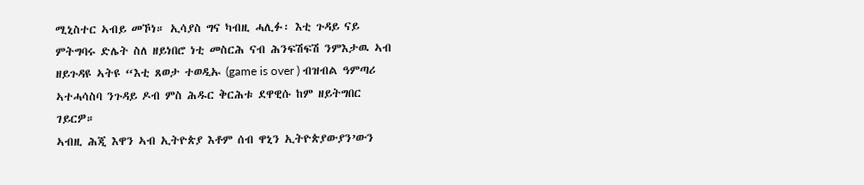ሚኒስተር ኣብይ መኾነ። ኢሳያስ ግና ካብዚ ሓሊፉ፡ እቲ ጉዳይ ናይ ምትግባሩ ድሌት ስለ ዘይነበሮ ነቲ መስርሕ ናብ ሕንፍሽፍሽ ንምእታዉ ኣብ ዘይጉዳዩ ኣትዩ “እቲ ጸወታ ተወዲኡ (game is over ) ብዝብል ዓምጣሪ ኣተሓሳስባ ንጉዳይ ዶብ ምስ ሕዱር ቅርሕቱ ደዋዊሱ ከም ዘይትግበር ገይርዎ።
ኣብዚ ሕጂ እዋን ኣብ ኢትዮጵያ እቶም ሰብ ዋኒን ኢትዮጵያውያን’ውን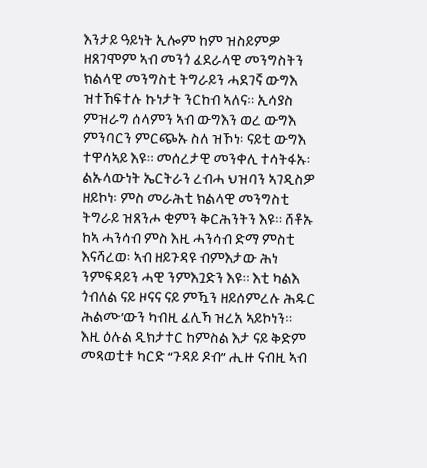እንታይ ዓይነት ኢሎም ከም ዝስይምዎ ዘጸገሞም ኣብ መንጎ ፈደራላዊ መንግስትን ክልላዊ መንግስቲ ትግራይን ሓደገኛ ውግእ ዝተኸፍተሉ ኩነታት ንርከብ ኣለና። ኢሳያስ ምዝራግ ሰላምን ኣብ ውግእን ወረ ውግእ ምንባርን ምርጭኡ ስለ ዝኾነ፡ ናይቲ ውግእ ተዋሳኣይ እዩ። መሰረታዊ መንቀሊ ተሳትፋኡ፡ ልኡላውነት ኤርትራን ረብሓ ህዝባን ኣገዲስዎ ዘይኮነ፡ ምስ መራሕቲ ክልላዊ መንግስቲ ትግራይ ዝጸንሖ ቂምን ቅርሕንትን እዩ። ሸቶኡ ከኣ ሓንሳብ ምስ እዚ ሓንሳብ ድማ ምስቲ እናሻረወ፡ ኣብ ዘይጉዳዩ ብምእታው ሕነ ንምፍዳይን ሓዊ ንምእጓድን እዩ። እቲ ካልእ ጎብለል ናይ ዞናና ናይ ምዃን ዘይሰምረሉ ሕዱር ሕልሙ’ውን ካብዚ ፈሊኻ ዝረአ ኣይኮነን።
እዚ ዕሉል ዲክታተር ከምስል እታ ናይ ቅድም መጻወቲቱ ካርድ “ጉዳይ ዶብ” ሒዙ ናብዚ ኣብ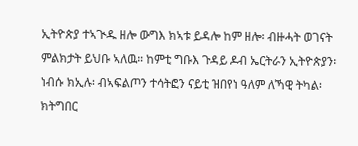ኢትዮጵያ ተኣጒዱ ዘሎ ውግእ ክኣቱ ይዳሎ ከም ዘሎ፡ ብዙሓት ወገናት ምልክታት ይህቡ ኣለዉ። ከምቲ ግቡእ ጉዳይ ዶብ ኤርትራን ኢትዮጵያን፡ ነብሱ ክኢሉ፡ ብኣፍልጦን ተሳትፎን ናይቲ ዝበየነ ዓለም ለኻዊ ትካል፡ ክትግበር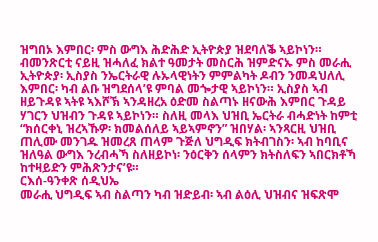ዝግበኦ እምበር፡ ምስ ውግእ ሕድሕድ ኢትዮጵያ ዝደባለቕ ኣይኮነን። ብመንጽርቲ ናይዚ ዝሓለፈ ክልተ ዓመታት መስርሕ ዝምድናኡ ምስ መራሒ ኢትዮጵያ፡ ኢስያስ ንኤርትራዊ ሉኡላዊነትን ምምልካት ዶብን ንመዳህለሊ እምበር፡ ካብ ልቡ ዝግደሰላ’ዩ ምባል መጐታዊ ኣይኮነን። ኢስያስ ኣብ ዘይጉዳዩ ኣትዩ ኣእሾኽ ኣንዳዘረአ ዕድመ ስልጣኑ ዘናውሕ እምበር ጉዳይ ሃገርን ህዝብን ጉዳዩ ኣይኮነን። ስለዚ መላእ ህዝቢ ኤርትራ ብሓድነት ከምቲ “ክሰርቀኒ ዝረኣኹዎ፡ ክመልሰለይ ኣይኣምኖን” ዝበሃል፡ ኣንጻርዚ ህዝቢ ጠሊሙ መንገዱ ዝመረጸ ጠላም ጉጅለ ህግዲፍ ክትብገስን፡ ኣብ ከባቢና ዝለዓል ውግእ ንረብሓኻ ስለዘይኮነ፡ ንዕርቅን ሰላምን ክትስለፍን ኣበርክቶኻ ከተዛይድን ምሕጽንታና’ዩ።
ርእሰ-ዓንቀጽ ሰዲህኤ
መራሒ ህግዲፍ ኣብ ስልጣን ካብ ዝድይብ፡ ኣብ ልዕሊ ህዝብና ዝፍጽሞ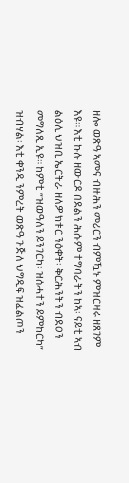ዘሎ ወጽዓ ኣመና ብዙሕን መሪርን ብምዃኑ ምዝርዛሩ ዘጸገም እዩ። እቲ ኩሉ ዘውርዶ በደልን ሕሱም ተግባራትን ከኣ፡ ናይቲ ኣብ ልዕሊ ህዝቢ ኤርትራ ዘለዎ ክቱር ንዕቀት፡ ቅርሕንትን ብደዐን መግለጺ ኢዩ። ከምቲ “ዝወዓለን ይንገርካ፡ ዝሰሓተን ይምከርካ” ዝብሃል፡ እቲ ቀንዲ ንምረት ወጽዓ ጉጅለ ህግዲፍ ዝፈልጦን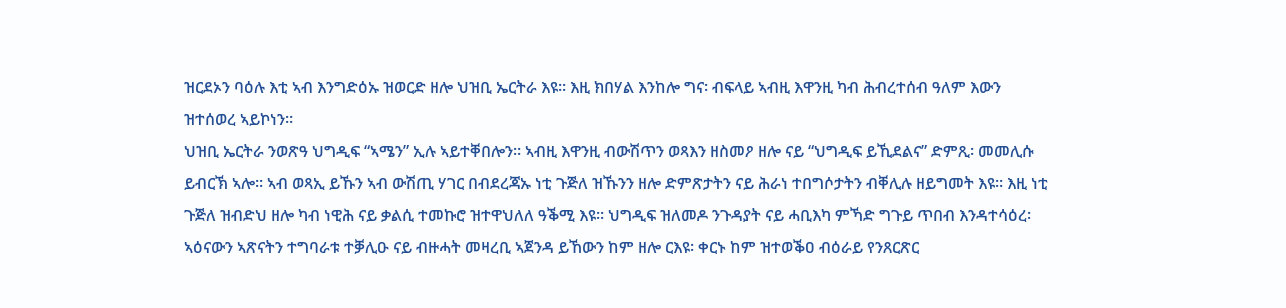ዝርደኦን ባዕሉ እቲ ኣብ እንግድዕኡ ዝወርድ ዘሎ ህዝቢ ኤርትራ እዩ። እዚ ክበሃል እንከሎ ግና፡ ብፍላይ ኣብዚ እዋንዚ ካብ ሕብረተሰብ ዓለም እውን ዝተሰወረ ኣይኮነን።
ህዝቢ ኤርትራ ንወጽዓ ህግዲፍ “ኣሜን” ኢሉ ኣይተቐበሎን። ኣብዚ እዋንዚ ብውሽጥን ወጻእን ዘስመዖ ዘሎ ናይ “ህግዲፍ ይኺደልና” ድምጺ፡ መመሊሱ ይብርኽ ኣሎ። ኣብ ወጻኢ ይኹን ኣብ ውሽጢ ሃገር በብደረጃኡ ነቲ ጉጅለ ዝኹንን ዘሎ ድምጽታትን ናይ ሕራነ ተበግሶታትን ብቐሊሉ ዘይግመት እዩ። እዚ ነቲ ጉጅለ ዝብድህ ዘሎ ካብ ነዊሕ ናይ ቃልሲ ተመኩሮ ዝተዋህለለ ዓቕሚ እዩ። ህግዲፍ ዝለመዶ ንጉዳያት ናይ ሓቢእካ ምኻድ ግጉይ ጥበብ እንዳተሳዕረ፡ ኣዕናውን ኣጽናትን ተግባራቱ ተቓሊዑ ናይ ብዙሓት መዛረቢ ኣጀንዳ ይኸውን ከም ዘሎ ርእዩ፡ ቀርኑ ከም ዝተወቕዐ ብዕራይ የንጸርጽር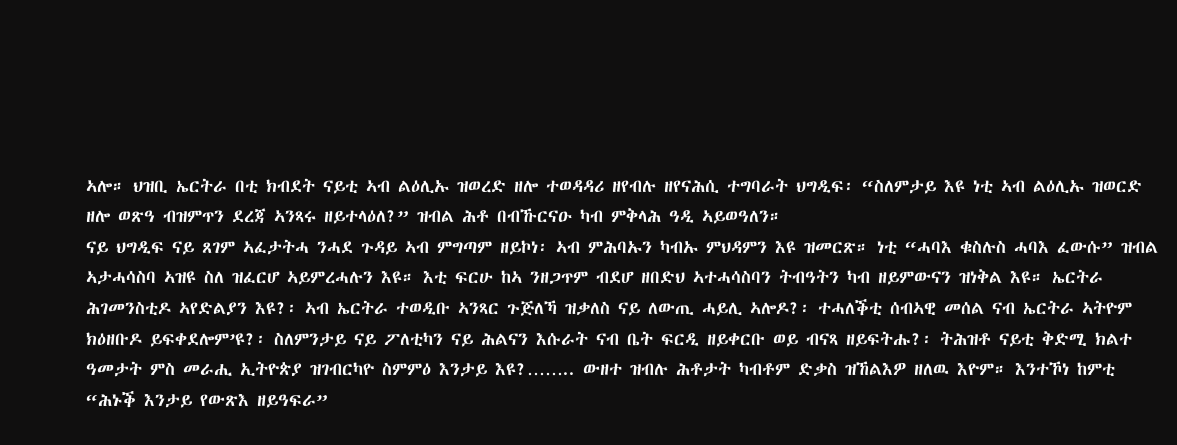ኣሎ። ህዝቢ ኤርትራ በቲ ክብደት ናይቲ ኣብ ልዕሊኡ ዝወረድ ዘሎ ተወዳዳሪ ዘየብሉ ዘየናሕሲ ተግባራት ህግዲፍ፡ “ስለምታይ እዩ ነቲ ኣብ ልዕሊኡ ዝወርድ ዘሎ ወጽዓ ብዝምጥን ደረጃ ኣንጻሩ ዘይተላዕለ?” ዝብል ሕቶ በብኹርናዑ ካብ ምቅላሕ ዓዲ ኣይወዓለን።
ናይ ህግዲፍ ናይ ጸገም ኣፈታትሓ ንሓደ ጉዳይ ኣብ ምግጣም ዘይኮነ፡ ኣብ ምሕባኡን ካብኡ ምህዳምን እዩ ዝመርጽ። ነቲ “ሓባእ ቁስሉስ ሓባእ ፈውሱ” ዝብል ኣታሓሳስባ ኣዝዩ ስለ ዝፈርሆ ኣይምረሓሉን እዩ። እቲ ፍርሁ ከኣ ንዘጋጥም ብደሆ ዘበድህ ኣተሓሳስባን ትብዓትን ካብ ዘይምውናን ዝነቅል እዩ። ኤርትራ ሕገመንስቲዶ ኣየድልያን እዩ?፡ ኣብ ኤርትራ ተወዲቡ ኣንጻር ጉጅለኻ ዝቃለስ ናይ ለውጢ ሓይሊ ኣሎዶ?፡ ተሓለቕቲ ሰብኣዊ መሰል ናብ ኤርትራ ኣትዮም ክዕዘቡዶ ይፍቀደሎም’ዩ?፡ ስለምንታይ ናይ ፖለቲካን ናይ ሕልናን እሱራት ናብ ቤት ፍርዲ ዘይቀርቡ ወይ ብናጻ ዘይፍትሑ?፡ ትሕዝቶ ናይቲ ቅድሚ ክልተ ዓመታት ምስ መራሒ ኢትዮጵያ ዝገብርካዮ ስምምዕ እንታይ እዩ?…….. ውዘተ ዝብሉ ሕቶታት ካብቶም ድቃስ ዝኸልእዎ ዘለዉ እዮም። እንተኾነ ከምቲ “ሕኑቕ እንታይ የውጽእ ዘይዓፍራ”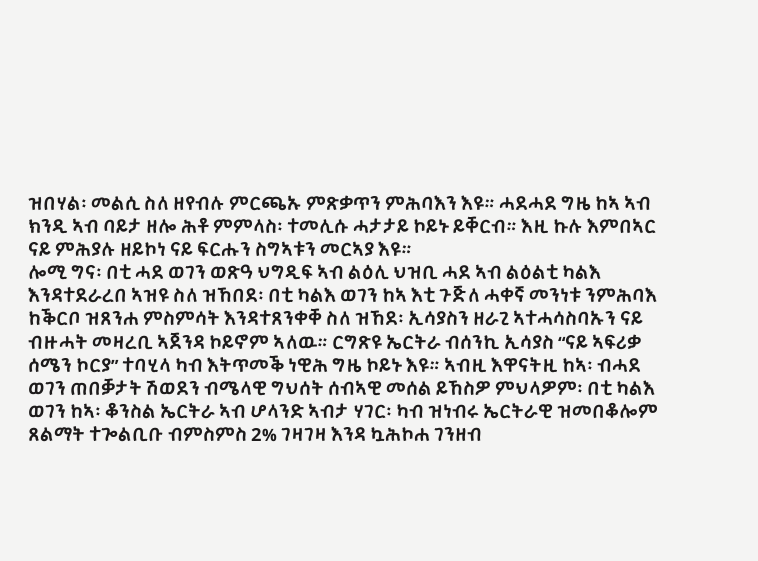ዝበሃል፡ መልሲ ስለ ዘየብሉ ምርጫኡ ምጽቃጥን ምሕባእን እዩ። ሓደሓደ ግዜ ከኣ ኣብ ክንዲ ኣብ ባይታ ዘሎ ሕቶ ምምላስ፡ ተመሊሱ ሓታታይ ኮይኑ ይቐርብ። እዚ ኩሉ እምበኣር ናይ ምሕያሉ ዘይኮነ ናይ ፍርሑን ስግኣቱን መርኣያ እዩ።
ሎሚ ግና፡ በቲ ሓደ ወገን ወጽዓ ህግዲፍ ኣብ ልዕሊ ህዝቢ ሓደ ኣብ ልዕልቲ ካልእ እንዳተደራረበ ኣዝዩ ስለ ዝኸበደ፡ በቲ ካልእ ወገን ከኣ እቲ ጉጅለ ሓቀኛ መንነቱ ንምሕባእ ከቕርቦ ዝጸንሐ ምስምሳት እንዳተጸንቀቐ ስለ ዝኸደ፡ ኢሳያስን ዘራጊ ኣተሓሳስባኡን ናይ ብዙሓት መዛረቢ ኣጀንዳ ኮይኖም ኣለዉ። ርግጽዩ ኤርትራ ብሰንኪ ኢሳያስ “ናይ ኣፍሪቃ ሰሜን ኮርያ” ተባሂላ ካብ እትጥመቕ ነዊሕ ግዜ ኮይኑ እዩ። ኣብዚ እዋናትዚ ከኣ፡ ብሓደ ወገን ጠበቓታት ሽወደን ብሜላዊ ግህሰት ሰብኣዊ መሰል ይኸስዎ ምህላዎም፡ በቲ ካልእ ወገን ከኣ፡ ቆንስል ኤርትራ ኣብ ሆላንድ ኣብታ ሃገር፡ ካብ ዝነብሩ ኤርትራዊ ዝመበቆሎም ጸልማት ተጐልቢቡ ብምስምስ 2% ገዛገዛ እንዳ ኳሕኮሐ ገንዘብ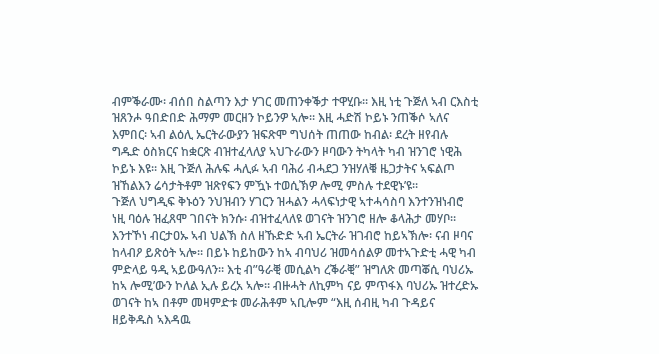ብምቕራሙ፡ ብሰበ ስልጣን እታ ሃገር መጠንቀቕታ ተዋሂቡ። እዚ ነቲ ጉጅለ ኣብ ርእስቲ ዝጸንሖ ዓበድበድ ሕማም መርዘን ኮይንዎ ኣሎ። እዚ ሓድሽ ኮይኑ ንጠቕሶ ኣለና እምበር፡ ኣብ ልዕሊ ኤርትራውያን ዝፍጽሞ ግህሰት ጠጠው ከብል፡ ደረት ዘየብሉ ግዱድ ዕስክርና ከቋርጽ ብዝተፈላለያ ኣህጉራውን ዞባውን ትካላት ካብ ዝንገሮ ነዊሕ ኮይኑ እዩ። እዚ ጉጅለ ሕሉፍ ሓሊፉ ኣብ ባሕሪ ብሓደጋ ንዝሃለቑ ዜጋታትና ኣፍልጦ ዝኸልእን ሬሳታትቶም ዝጽየፍን ምዃኑ ተወሲኽዎ ሎሚ ምስሉ ተደዊኑ’ዩ።
ጉጅለ ህግዲፍ ቅኑዕን ንህዝብን ሃገርን ዝሓልን ሓላፍነታዊ ኣተሓሳስባ እንተንዝነብሮ ነዚ ባዕሉ ዝፈጸሞ ገበናት ክንሱ፡ ብዝተፈላለዩ ወገናት ዝንገሮ ዘሎ ቆላሕታ መሃቦ። እንተኾነ ብርታዐኡ ኣብ ህልኽ ስለ ዘኹድድ ኣብ ኤርትራ ዝገብሮ ከይኣኽሎ፡ ናብ ዞባና ከላብዖ ይጽዕት ኣሎ። በይኑ ከይከውን ከኣ ብባህሪ ዝመሳሰልዎ መተኣጉድቲ ሓዊ ካብ ምድላይ ዓዲ ኣይውዓለን። እቲ ብ”ዓራቒ መሲልካ ረቕራቒ” ዝግለጽ መጣቖሲ ባህሪኡ ከኣ ሎሚ’ውን ኮለል ኢሉ ይረአ ኣሎ። ብዙሓት ለኪምካ ናይ ምጥፋእ ባህሪኡ ዝተረድኡ ወገናት ከኣ በቶም መዛምድቱ መራሕቶም ኣቢሎም “እዚ ሰብዚ ካብ ጉዳይና ዘይቅዱስ ኣእዳዉ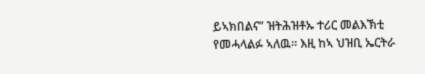ይኣክበልና” ዝትሕዝቶኡ ተሪር መልእኽቲ የመሓላልፉ ኣለዉ። እዚ ከኣ ህዝቢ ኤርትራ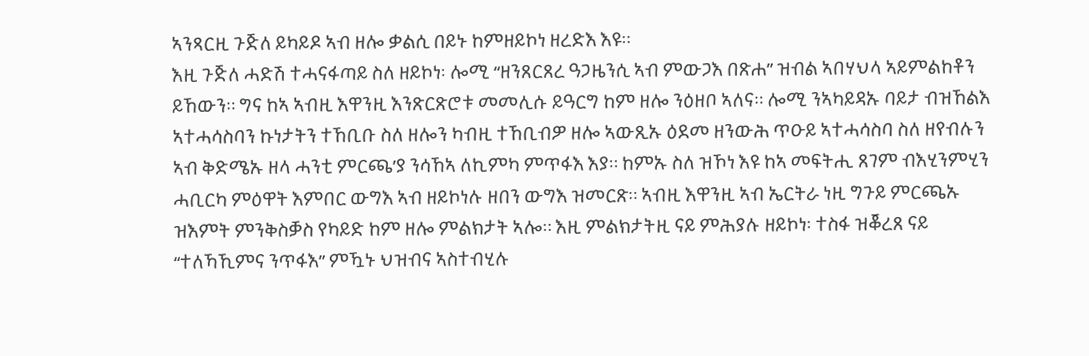ኣንጻርዚ ጉጅለ ይካይዶ ኣብ ዘሎ ቃልሲ በይኑ ከምዘይኮነ ዘረድእ እዩ።
እዚ ጉጅለ ሓድሽ ተሓናፋጣይ ስለ ዘይኮነ፡ ሎሚ “ዘንጸርጸረ ዓጋዜንሲ ኣብ ምውጋእ በጽሐ” ዝብል ኣበሃህላ ኣይምልከቶን ይኸውን። ግና ከኣ ኣብዚ እዋንዚ እንጽርጽሮቱ መመሊሱ ይዓርግ ከም ዘሎ ንዕዘቦ ኣለና። ሎሚ ንኣካይዳኡ ባይታ ብዝኸልእ ኣተሓሳስባን ኩነታትን ተኸቢቡ ስለ ዘሎን ካብዚ ተኸቢብዎ ዘሎ ኣውጺኡ ዕደመ ዘንውሕ ጥዑይ ኣተሓሳስባ ስለ ዘየብሉን ኣብ ቅድሜኡ ዘላ ሓንቲ ምርጫ’ያ ንሳኸኣ ለኪምካ ምጥፋእ እያ። ከምኡ ስለ ዝኾነ እዩ ከኣ መፍትሒ ጸገም ብእሂንምሂን ሓቢርካ ምዕዋት እምበር ውግእ ኣብ ዘይኮነሉ ዘበን ውግእ ዝመርጽ። ኣብዚ እዋንዚ ኣብ ኤርትራ ነዚ ግጉይ ምርጫኡ ዝእምት ምንቅስቓስ የካይድ ከም ዘሎ ምልክታት ኣሎ። እዚ ምልክታትዚ ናይ ምሕያሉ ዘይኮነ፡ ተስፋ ዝቖረጸ ናይ “ተለኻኺምና ንጥፋእ” ምዃኑ ህዝብና ኣስተብሂሉ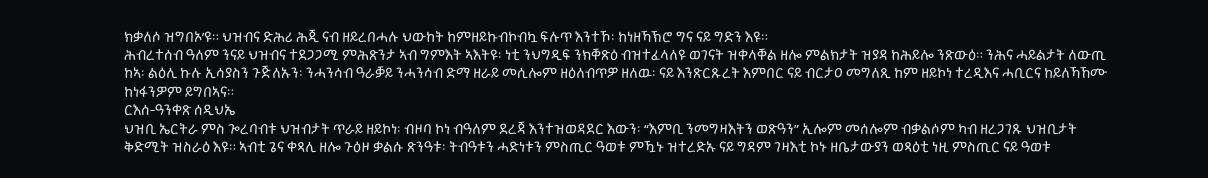ክቃለሶ ዝግበኦ’ዩ። ህዝብና ድሕሪ ሕጂ ናብ ዘይረበሓሉ ህውከት ከምዘይኩብኮብኳ ፍሉጥ እንተኾ፡ ከነዘኻኽሮ ግና ናይ ግድን እዩ።
ሕብረተሰብ ዓለም ንናይ ህዝብና ተደጋጋሚ ምሕጽንታ ኣብ ግምእት ኣእትዩ፡ ነቲ ንህግዲፍ ንክቐጽዕ ብዝተፈላለዩ ወገናት ዝቀላቐል ዘሎ ምልክታት ዝያዳ ከሕይሎ ንጽውዕ። ንሕና ሓይልታት ለውጢ ከኣ፡ ልዕሊ ኩሉ ኢሳያስን ጉጅለኡን፡ ንሓንሳብ ዓራቓይ ንሓንሳብ ድማ ዘራይ መሲሎም ዘዕለብጥዎ ዘለዉ፡ ናይ እንጽርጹረት እምበር ናይ ብርታዐ መግለጺ ከም ዘይኮነ ተረዲእና ሓቢርና ከይለኻኸሙ ከነፋንዎም ይግበኣና።
ርእሰ-ዓንቀጽ ሰዲህኤ
ህዝቢ ኤርትራ ምስ ጐረባብቱ ህዝብታት ጥራይ ዘይኮነ፡ ብዞባ ኮነ ብዓለም ደረጃ እንተዝወዳደር እውን፡ “እምቢ ንመግዛእትን ወጽዓን” ኢሎም መሰሎም ብቃልሶም ካብ ዘረጋገጹ ህዝቢታት ቅድሚት ዝስራዕ እዩ። ኣብቲ ጌና ቀጻሊ ዘሎ ጉዕዞ ቃልሱ ጽንዓቱ፡ ትብዓቱን ሓድነቱን ምስጢር ዓወቱ ምዃኑ ዝተረድኡ ናይ ግዳም ገዛእቲ ኮኑ ዘቤታውያን ወጻዕቲ ነዚ ምስጢር ናይ ዓወቱ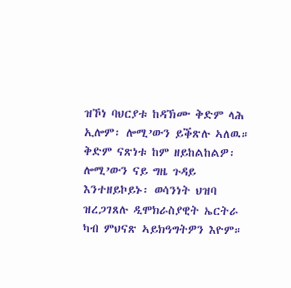ዝኾነ ባህርያቱ ከዳኽሙ ቅድም ላሕ ኢሎም፡ ሎሚ’ውን ይቕጽሉ ኣለዉ። ቅድም ናጽነቱ ከም ዘይከልከልዎ፡ ሎሚ’ውን ናይ ግዜ ጉዳይ እንተዘይኮይኑ፡ ወሳንነት ህዝባ ዝረጋገጸሉ ዲሞክራስያዊት ኤርትራ ካብ ምህናጽ ኣይክዓግትዎን እዮም።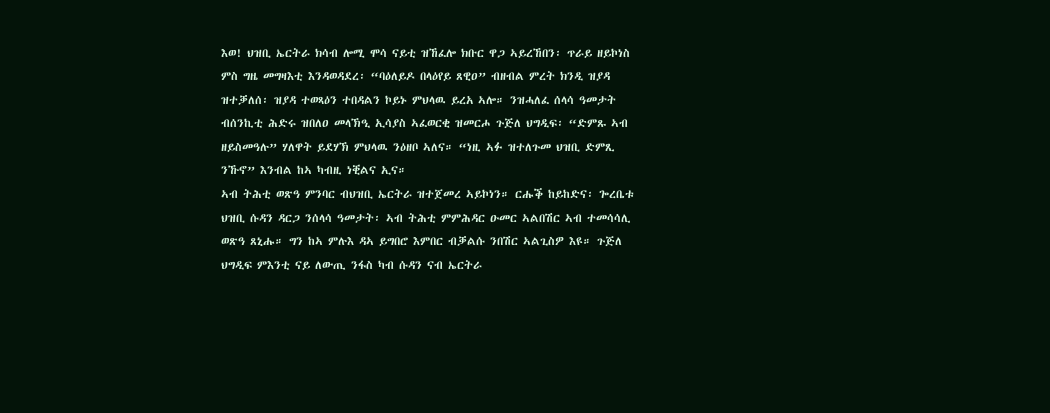እወ! ህዝቢ ኤርትራ ክሳብ ሎሚ ሞሳ ናይቲ ዝኸፈሎ ክቡር ዋጋ ኣይረኸበን፡ ጥራይ ዘይኮነስ ምስ ግዜ መግዛእቲ እንዳወዳደረ፡ “ባዕለይዶ በላዕየይ ጸዊዐ” ብዘብል ምረት ክንዲ ዝያዳ ዝተቓለሰ፡ ዝያዳ ተወጻዕን ተበዳልን ኮይኑ ምህላዉ ይረአ ኣሎ። ንዝሓለፈ ሰላሳ ዓመታት ብሰንኪቲ ሕድሩ ዝበለዐ መላኽዒ ኢሳያስ ኣፈወርቂ ዝመርሖ ጉጅለ ህግዲፍ፡ “ድምጹ ኣብ ዘይስመዓሉ” ሃለዋት ይደሃኽ ምህላዉ ንዕዘቦ ኣለና። “ነዚ ኣፉ ዝተለጉመ ህዝቢ ድምጺ ንኹኖ” እንብል ከኣ ካብዚ ነቒልና ኢና።
ኣብ ትሕቲ ወጽዓ ምንባር ብህዝቢ ኤርትራ ዝተጀመረ ኣይኮነን። ርሑቕ ከይከድና፡ ጐረቤቱ ህዝቢ ሱዳን ዳርጋ ንሰላሳ ዓመታት፡ ኣብ ትሕቲ ምምሕዳር ዑመር ኣልበሽር ኣብ ተመሳሳሊ ወጽዓ ጸኒሑ። ግን ከኣ ምሉእ ዳኣ ይግበሮ እምበር ብቓልሱ ንበሽር ኣልጊስዎ እዩ። ጉጅለ ህግዲፍ ምእንቲ ናይ ለውጢ ንፋስ ካብ ሱዳን ናብ ኤርትራ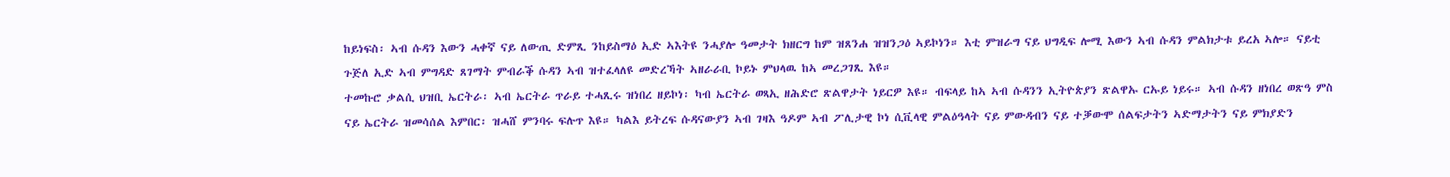ከይነፍስ፡ ኣብ ሱዳን እውን ሓቀኛ ናይ ለውጢ ድምጺ ንከይስማዕ ኢድ ኣእትዩ ንሓያሎ ዓመታት ክዘርግ ከም ዝጸንሐ ዝዝንጋዕ ኣይኮነን። እቲ ምዝራግ ናይ ህግዲፍ ሎሚ እውን ኣብ ሱዳን ምልክታቱ ይረአ ኣሎ። ናይቲ ጉጅለ ኢድ ኣብ ምግዳድ ጸገማት ምብራቕ ሱዳን ኣብ ዝተፈላለዩ መድረኻት ኣዘራራቢ ኮይኑ ምህላዉ ከኣ መረጋገጺ እዩ።
ተመኩሮ ቃልሲ ህዝቢ ኤርትራ፡ ኣብ ኤርትራ ጥራይ ተሓጺሩ ዝነበረ ዘይኮነ፡ ካብ ኤርትራ ወጻኢ ዘሕድሮ ጽልዋታት ነይርዎ እዩ። ብፍላይ ከኣ ኣብ ሱዳንን ኢትዮጵያን ጽልዋኡ ርኡይ ነይሩ። ኣብ ሱዳን ዘነበረ ወጽዓ ምስ ናይ ኤርትራ ዝመሳሰል እምበር፡ ዝሓሸ ምንባሩ ፍሉጥ እዩ። ካልእ ይትረፍ ሱዳናውያን ኣብ ገዛእ ዓዶም ኣብ ፖሊታዊ ኮነ ሲቪላዊ ምልዕዓላት ናይ ምውዳብን ናይ ተቓውሞ ሰልፍታትን ኣድማታትን ናይ ምክያድን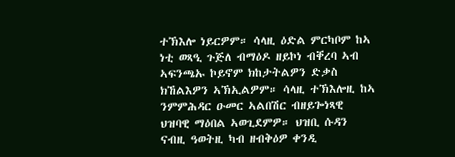ተኽእሎ ነይርዎም። ሳላዚ ዕድል ምርካቦም ከኣ ነቲ ወጻዒ ጉጅለ ብማዕዶ ዘይኮነ ብቐረባ ኣብ ኣፍንጫኡ ኮይኖም ክከታትልዎን ድቃስ ክኸልእዎን ኣኽኢልዎም። ሳላዚ ተኽእሎዚ ከኣ ንምምሕዳር ዑመር ኣልበሽር ብዘይጐነጻዊ ህዝባዊ ማዕበል ኣወጊደምዎ። ህዝቢ ሱዳን ናብዚ ዓወትዚ ካብ ዘብቅዕዎ ቀንዲ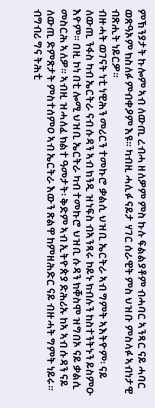ምኽንያታት ኩሎም ኣብ ለውጢ ረብሓ ዘለዎም ምስ ኩሉ ፍልልያቶም ብሓባር ኣንጻር ናይ ሓባር ወጽዓኦም ክስለፉ ምብቀዖም እዩ። ካብዚ ሓሊፉ ናይታ ሃገር ሰራዊት ምስ ህዝቡ ምስላፉ ኣብነታዊ ብጽሒት ነይርዎ።
ብዙሓት ወገናት ነቲ ነዊሕን መሪርን ተመኩሮ ቃልሲ ህዝቢ ኤርትራ ኣብ ግምት ኣእትዮም፡ ናይ ለውጢ ንፋስ ካብ ኤርትራ ናብ ሱዳን ኣብ ክንዲ ዝነፍስ ብኣንጻሩ ኮይኑ ክብሉን ከስተንትኑን ይስምዑ እዮም። በዚ ኮነ በቲ ሎሚ ህዝቢ ኤርትራ ካብ ተመኩሮ ህዝቢ ሱዳን ክቐስሞ ዝግበኦ ናይ ቃልሲ መስርሕ ኣለዎ። ኣብዚ ዝሓለፈ ክልተ ዓመታት፡ ቅድም ኣብ ኢትዮጵያ ድሕሪኡ ከኣ ኣብ ሱዳን ናይ ለውጢ ድምጽታት ምስተሰምዐ ኣብ ኤርትራ እውን ጽልዋ ከምዘሕድር ናይ ብዙሓት ግምት ነይሩ። ብግብሪ ግና ትሕቲ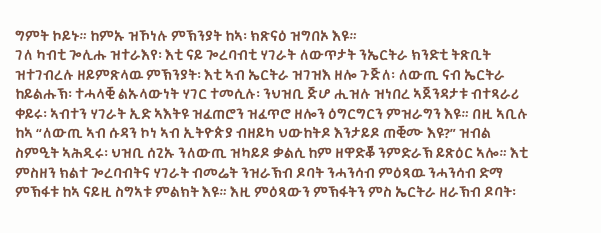ግምት ኮይኑ። ከምኡ ዝኾነሉ ምኽንያት ከኣ፡ ክጽናዕ ዝግበኦ እዩ።
ገለ ካብቲ ጐሊሑ ዝተራእየ፡ እቲ ናይ ጐረባብቲ ሃገራት ለውጥታት ንኤርትራ ክንድቲ ትጽቢት ዝተገብረሉ ዘይምጽላዉ ምኽንያት፡ እቲ ኣብ ኤርትራ ዝገዝእ ዘሎ ጉጅለ፡ ለውጢ ናብ ኤርትራ ከይልሑኽ፡ ተሓላቒ ልኡላውነት ሃገር ተመሲሉ፡ ንህዝቢ ጅሆ ሒዝሉ ዝነበረ ኣጀንዳታቱ ብተጻራሪ ቀይሩ፡ ኣብተን ሃገራት ኢድ ኣእትዩ ዝፈጠሮን ዝፈጥሮ ዘሎን ዕግርግርን ምዝራግን እዩ። በዚ ኣቢሉ ከኣ “ለውጢ ኣብ ሱዳን ኮነ ኣብ ኢትዮጵያ ብዘይካ ህውከትዶ እንታይዶ ጠቒሙ እዩ?” ዝብል ስምዒት ኣሕዲሩ፡ ህዝቢ ሰጊኡ ንለውጢ ዝካይዶ ቃልሲ ከም ዘዋድቖ ንምድራኽ ይጽዕር ኣሎ። እቲ ምስዘን ክልተ ጐረባብትና ሃገራት ብመሬት ንዝራኽብ ዶባት ንሓንሳብ ምዕጻዉ ንሓንሳብ ድማ ምኽፋቱ ከኣ ናይዚ ስግኣቱ ምልክት እዩ። እዚ ምዕጻውን ምኽፋትን ምስ ኤርትራ ዘራኽብ ዶባት፡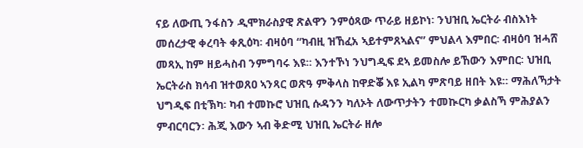ናይ ለውጢ ንፋስን ዲሞክራስያዊ ጽልዋን ንምዕጻው ጥራይ ዘይኮነ፡ ንህዝቢ ኤርትራ ብስእነት መሰረታዊ ቀረባት ቀጺዕካ፡ ብዛዕባ “ካብዚ ዝኸፈአ ኣይተምጸኣልና” ምህልላ እምበር፡ ብዛዕባ ዝሓሸ መጻኢ ከም ዘይሓስብ ንምግባሩ እዩ። እንተኾነ ንህግዲፍ ደኣ ይመስሎ ይኸውን እምበር፡ ህዝቢ ኤርትራስ ክሳብ ዝተወጸዐ ኣንጻር ወጽዓ ምቅላስ ከዋድቖ እዩ ኢልካ ምጽባይ ዘበት እዩ። ማሕለኻታት ህግዲፍ በቲኽካ፡ ካብ ተመኩሮ ህዝቢ ሱዳንን ካለኦት ለውጥታትን ተመኲርካ ቃልስኻ ምሕያልን ምብርባርን፡ ሕጂ እውን ኣብ ቅድሚ ህዝቢ ኤርትራ ዘሎ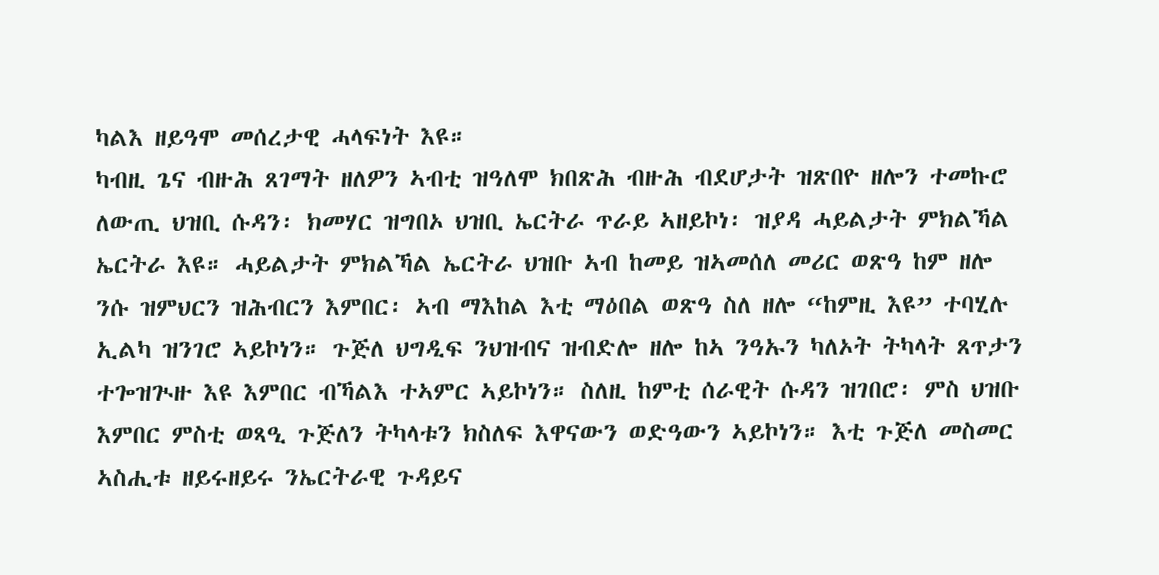ካልእ ዘይዓሞ መሰረታዊ ሓላፍነት እዩ።
ካብዚ ጌና ብዙሕ ጸገማት ዘለዎን ኣብቲ ዝዓለሞ ክበጽሕ ብዙሕ ብደሆታት ዝጽበዮ ዘሎን ተመኩሮ ለውጢ ህዝቢ ሱዳን፡ ክመሃር ዝግበኦ ህዝቢ ኤርትራ ጥራይ ኣዘይኮነ፡ ዝያዳ ሓይልታት ምክልኻል ኤርትራ እዩ። ሓይልታት ምክልኻል ኤርትራ ህዝቡ ኣብ ከመይ ዝኣመሰለ መሪር ወጽዓ ከም ዘሎ ንሱ ዝምህርን ዝሕብርን እምበር፡ ኣብ ማእከል እቲ ማዕበል ወጽዓ ስለ ዘሎ “ከምዚ እዩ” ተባሂሉ ኢልካ ዝንገሮ ኣይኮነን። ጉጅለ ህግዲፍ ንህዝብና ዝብድሎ ዘሎ ከኣ ንዓኡን ካለኦት ትካላት ጸጥታን ተጐዝጒዙ እዩ እምበር ብኻልእ ተኣምር ኣይኮነን። ስለዚ ከምቲ ሰራዊት ሱዳን ዝገበሮ፡ ምስ ህዝቡ እምበር ምስቲ ወጻዒ ጉጅለን ትካላቱን ክስለፍ እዋናውን ወድዓውን ኣይኮነን። እቲ ጉጅለ መስመር ኣስሒቱ ዘይሩዘይሩ ንኤርትራዊ ጉዳይና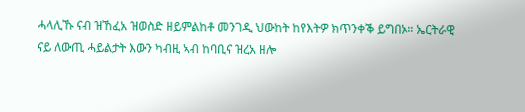ሓላሊኹ ናብ ዝኸፈአ ዝወስድ ዘይምልከቶ መንገዲ ህውከት ከየእትዎ ክጥንቀቕ ይግበኦ። ኤርትራዊ ናይ ለውጢ ሓይልታት እውን ካብዚ ኣብ ከባቢና ዝረአ ዘሎ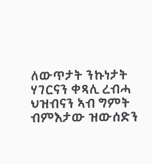ለውጥታት ንኩነታት ሃገርናን ቀጻሊ ረብሓ ህዝብናን ኣብ ግምት ብምእታው ዝውሰድን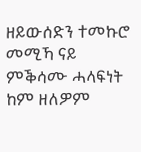ዘይውሰድን ተመኩሮ መሚኻ ናይ ምቕሳሙ ሓላፍነት ከም ዘለዎም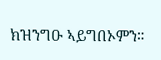ክዝንግዑ ኣይግበኦምን።